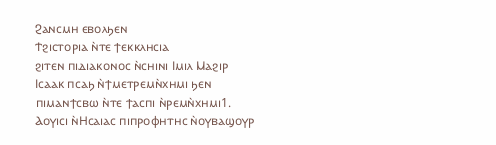Ϩⲁⲛⲥⲙⲏ ⲉⲃⲟⲗϧⲉⲛ
Ϯϩⲓⲥⲧⲟⲣⲓⲁ ⲛ̀ⲧⲉ ϯⲉⲕⲕⲗⲏⲥⲓⲁ
ϩⲓⲧⲉⲛ ⲡⲓⲇⲓⲁⲕⲟⲛⲟⲥ ⲛ̀ⲥⲏⲓⲛⲓ Ⲓⲙⲓⲗ Ⲙⲁϩⲓⲣ Ⲓⲥⲁⲁⲕ ⲡⲥⲁϧ ⲛ̀ϯⲙⲉⲧⲣⲉⲙⲛ̀ⲭⲏⲙⲓ ϧⲉⲛ ⲡⲓⲙⲁⲛϯⲥⲃⲱ ⲛ̀ⲧⲉ ϯⲁⲥⲡⲓ ⲛ̀ⲣⲉⲙⲛ̀ⲭⲏⲙⲓ1. Ⲁⲟⲩⲓⲥⲓ ⲛ̀Ⲏⲥⲁⲓⲁⲥ ⲡⲓⲡⲣⲟⲫⲏⲧⲏⲥ ⲛ̀ⲟⲩⲃⲁϣⲟⲩⲣ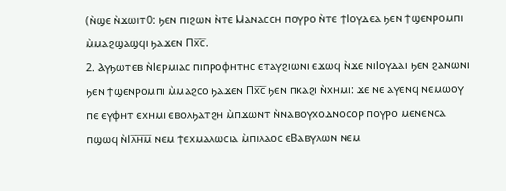(ⲛ̀ϣⲉ ⲛ̀ϫⲱⲓⲧ0: ϧⲉⲛ ⲡⲓϩⲱⲛ ⲛ̀ⲧⲉ Ⲙⲁⲛⲁⲥⲥⲏ ⲡⲟⲩⲣⲟ ⲛ̀ⲧⲉ ϯⲒⲟⲩⲇⲉⲁ ϧⲉⲛ ϯϣⲉⲛⲣⲟⲙⲡⲓ ⲙ̀ⲙⲁϩϣⲁϣϥⲓ ϧⲁϫⲉⲛ Ⲡⲭ̅ⲥ̅.
2. Ⲁⲩϧⲱⲧⲉⲃ ⲛ̀Ⲓⲉⲣⲙⲓⲁⲥ ⲡⲓⲡⲣⲟⲫⲏⲧⲏⲥ ⲉⲧⲁⲩϩⲓⲱⲛⲓ ⲉϫⲱϥ ⲛ̀ϫⲉ ⲛⲓⲒⲟⲩⲇⲁⲓ ϧⲉⲛ ϩⲁⲛⲱⲛⲓ ϧⲉⲛ ϯϣⲉⲛⲣⲟⲙⲡⲓ ⲙ̀ⲙⲁϩⲥⲟ ϧⲁϫⲉⲛ Ⲡⲭ̅ⲥ̅ ϧⲉⲛ ⲡⲕⲁϩⲓ ⲛ̀ⲭⲏⲙⲓ: ϫⲉ ⲛⲉ ⲁⲩⲉⲛϥ ⲛⲉⲙⲱⲟⲩ ⲡⲉ ⲉⲩⲫⲏⲧ ⲉⲭⲏⲙⲓ ⲉⲃⲟⲗϧⲁⲧϩⲏ ⲙ̀ⲡϫⲱⲛⲧ ⲛ̀ⲛⲁⲃⲟⲩⲭⲟⲇⲛⲟⲥⲟⲣ ⲡⲟⲩⲣⲟ ⲙⲉⲛⲉⲛⲥⲁ ⲡϣⲱϥ ⲛ̀Ⲓⲗ̅ⲏ̅ⲙ̅ ⲛⲉⲙ ϯⲉⲭⲙⲁⲗⲱⲥⲓⲁ ⲙ̀ⲡⲓⲗⲁⲟⲥ ⲉⲂⲁⲃⲩⲗⲱⲛ ⲛⲉⲙ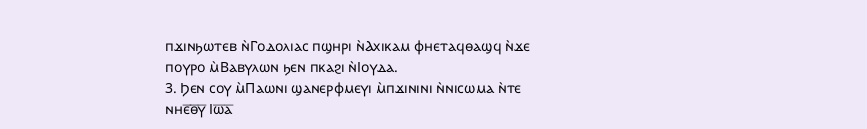ⲡϫⲓⲛϧⲱⲧⲉⲃ ⲛ̀Ⲅⲟⲇⲟⲗⲓⲁⲥ ⲡϣⲏⲣⲓ ⲛ̀Ⲁⲭⲓⲕⲁⲙ ⲫⲏⲉⲧⲁϥⲑⲁϣϥ ⲛ̀ϫⲉ ⲡⲟⲩⲣⲟ ⲙ̀Ⲃⲁⲃⲩⲗⲱⲛ ϧⲉⲛ ⲡⲕⲁϩⲓ ⲛ̀Ⲓⲟⲩⲇⲁ.
3. Ϧⲉⲛ ⲥⲟⲩ ⲙ̀Ⲡⲁⲱⲛⲓ ϣⲁⲛⲉⲣⲫⲙⲉⲩⲓ ⲙ̀ⲡϫⲓⲛⲓⲛⲓ ⲛ̀ⲛⲓⲥⲱⲙⲁ ⲛ̀ⲧⲉ ⲛⲏⲉ̅ⲑ̅ⲩ̅ Ⲓⲱ̅ⲁ̅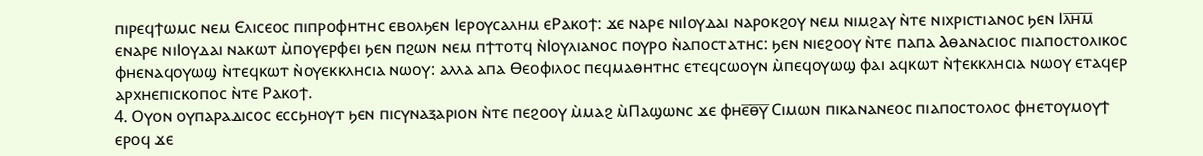ⲡⲓⲣⲉϥϯⲱⲙⲥ ⲛⲉⲙ Ⲉⲗⲓⲥⲉⲟⲥ ⲡⲓⲡⲣⲟⲫⲏⲧⲏⲥ ⲉⲃⲟⲗϧⲉⲛ Ⲓⲉⲣⲟⲩⲥⲁⲗⲏⲙ ⲉⲢⲁⲕⲟϯ: ϫⲉ ⲛⲁⲣⲉ ⲛⲓⲒⲟⲩⲇⲁⲓ ⲛⲁⲣⲟⲕϩⲟⲩ ⲛⲉⲙ ⲛⲓⲙϩⲁⲩ ⲛ̀ⲧⲉ ⲛⲓⲭⲣⲓⲥⲧⲓⲁⲛⲟⲥ ϧⲉⲛ Ⲓⲗ̅ⲏ̅ⲙ̅ ⲉⲛⲁⲣⲉ ⲛⲓⲒⲟⲩⲇⲁⲓ ⲛⲁⲕⲱⲧ ⲙ̀ⲡⲟⲩⲉⲣⲫⲉⲓ ϧⲉⲛ ⲡϩⲱⲛ ⲛⲉⲙ ⲡϯⲧⲟⲧϥ ⲛ̀Ⲓⲟⲩⲗⲓⲁⲛⲟⲥ ⲡⲟⲩⲣⲟ ⲛ̀ⲁⲡⲟⲥⲧⲁⲧⲏⲥ: ϧⲉⲛ ⲛⲓⲉϩⲟⲟⲩ ⲛ̀ⲧⲉ ⲡⲁⲡⲁ Ⲁⲑⲁⲛⲁⲥⲓⲟⲥ ⲡⲓⲁⲡⲟⲥⲧⲟⲗⲓⲕⲟⲥ ⲫⲏⲉⲛⲁϥⲟⲩⲱϣ ⲛ̀ⲧⲉϥⲕⲱⲧ ⲛ̀ⲟⲩⲉⲕⲕⲗⲏⲥⲓⲁ ⲛⲱⲟⲩ: ⲁⲗⲗⲁ ⲁⲡⲁ Ⲑⲉⲟⲫⲓⲗⲟⲥ ⲡⲉϥⲙⲁⲑⲏⲧⲏⲥ ⲉⲧⲉϥⲥⲱⲟⲩⲛ ⲙ̀ⲡⲉϥⲟⲩⲱϣ ⲫⲁⲓ ⲁϥⲕⲱⲧ ⲛ̀ϯⲉⲕⲕⲗⲏⲥⲓⲁ ⲛⲱⲟⲩ ⲉⲧⲁϥⲉⲣ ⲁⲣⲭⲏⲉⲡⲓⲥⲕⲟⲡⲟⲥ ⲛ̀ⲧⲉ Ⲣⲁⲕⲟϯ.
4. Ⲟⲩⲟⲛ ⲟⲩⲡⲁⲣⲁⲇⲓⲥⲟⲥ ⲉⲥⲥϧⲏⲟⲩⲧ ϧⲉⲛ ⲡⲓⲥⲩⲛⲁⲝⲁⲣⲓⲟⲛ ⲛ̀ⲧⲉ ⲡⲉϩⲟⲟⲩ ⲙ̀ⲙⲁϩ ⲙ̀Ⲡⲁϣⲱⲛⲥ ϫⲉ ⲫⲏⲉ̅ⲑ̅ⲩ̅ Ⲥⲓⲙⲱⲛ ⲡⲓⲕⲁⲛⲁⲛⲉⲟⲥ ⲡⲓⲁⲡⲟⲥⲧⲟⲗⲟⲥ ⲫⲏⲉⲧⲟⲩⲙⲟⲩϯ ⲉⲣⲟϥ ϫⲉ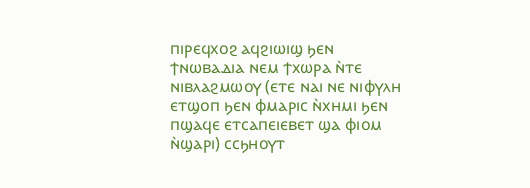ⲡⲓⲣⲉϥⲭⲟϩ ⲁϥϩⲓⲱⲓϣ ϧⲉⲛ ϯⲛⲱⲃⲁⲇⲓⲁ ⲛⲉⲙ ϯⲭⲱⲣⲁ ⲛ̀ⲧⲉ ⲛⲓⲃⲗⲁϩⲙⲱⲟⲩ (ⲉⲧⲉ ⲛⲁⲓ ⲛⲉ ⲛⲓⲫⲩⲗⲏ ⲉⲧϣⲟⲡ ϧⲉⲛ ⲫⲙⲁⲣⲓⲥ ⲛ̀ⲭⲏⲙⲓ ϧⲉⲛ ⲡϣⲁϥⲉ ⲉⲧⲥⲁⲡⲉⲓⲉⲃⲉⲧ ϣⲁ ⲫⲓⲟⲙ ⲛ̀ϣⲁⲣⲓ) ⲥⲥϧⲏⲟⲩⲧ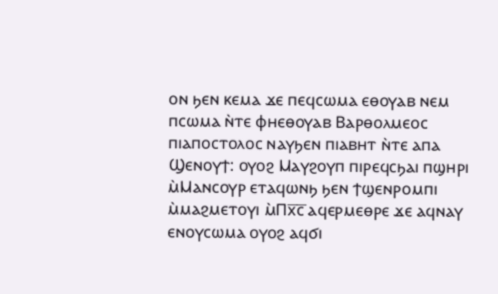ⲟⲛ ϧⲉⲛ ⲕⲉⲙⲁ ϫⲉ ⲡⲉϥⲥⲱⲙⲁ ⲉⲑⲟⲩⲁⲃ ⲛⲉⲙ ⲡⲥⲱⲙⲁ ⲛ̀ⲧⲉ ⲫⲏⲉⲑⲟⲩⲁⲃ Ⲃⲁⲣⲑⲟⲗⲙⲉⲟⲥ ⲡⲓⲁⲡⲟⲥⲧⲟⲗⲟⲥ ⲛⲁⲩϧⲉⲛ ⲡⲓⲁⲃⲏⲧ ⲛ̀ⲧⲉ ⲁⲡⲁ Ϣⲉⲛⲟⲩϯ: ⲟⲩⲟϩ Ⲙⲁⲩϩⲟⲩⲡ ⲡⲓⲣⲉϥⲥϧⲁⲓ ⲡϣⲏⲣⲓ ⲙ̀Ⲙⲁⲛⲥⲟⲩⲣ ⲉⲧⲁϥⲱⲛϧ ϧⲉⲛ ϯϣⲉⲛⲣⲟⲙⲡⲓ ⲙ̀ⲙⲁϩⲙⲉⲧⲟⲩⲓ ⲙ̀Ⲡⲭ̅ⲥ̅ ⲁϥⲉⲣⲙⲉⲑⲣⲉ ϫⲉ ⲁϥⲛⲁⲩ ⲉⲛⲟⲩⲥⲱⲙⲁ ⲟⲩⲟϩ ⲁϥϭⲓ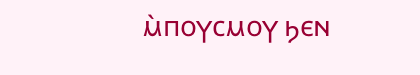ⲙ̀ⲡⲟⲩⲥⲙⲟⲩ ϧⲉⲛ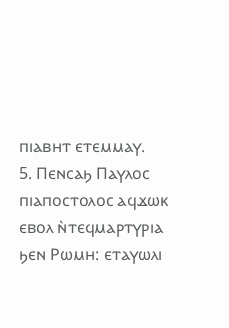ⲡⲓⲁⲃⲏⲧ ⲉⲧⲉⲙⲙⲁⲩ.
5. Ⲡⲉⲛⲥⲁϧ Ⲡⲁⲩⲗⲟⲥ ⲡⲓⲁⲡⲟⲥⲧⲟⲗⲟⲥ ⲁϥϫⲱⲕ ⲉⲃⲟⲗ ⲛ̀ⲧⲉϥⲙⲁⲣⲧⲩⲣⲓⲁ ϧⲉⲛ Ⲣⲱⲙⲏ: ⲉⲧⲁⲩⲱⲗⲓ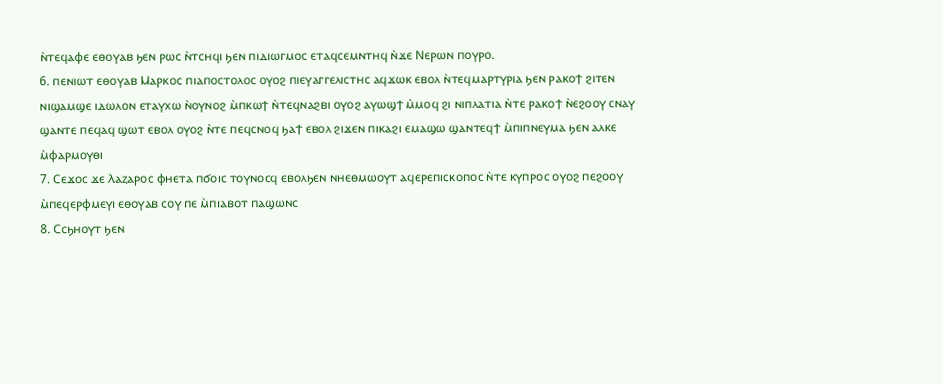ⲛ̀ⲧⲉϥⲁⲫⲉ ⲉⲑⲟⲩⲁⲃ ϧⲉⲛ ⲣⲱⲥ ⲛ̀ⲧⲥⲏϥⲓ ϧⲉⲛ ⲡⲓⲇⲓⲱⲅⲙⲟⲥ ⲉⲧⲁϥⲥⲉⲙⲛⲧⲏϥ ⲛ̀ϫⲉ Ⲛⲉⲣⲱⲛ ⲡⲟⲩⲣⲟ.
6. ⲡⲉⲛⲓⲱⲧ ⲉⲑⲟⲩⲁⲃ Ⲙⲁⲣⲕⲟⲥ ⲡⲓⲁⲡⲟⲥⲧⲟⲗⲟⲥ ⲟⲩⲟϩ ⲡⲓⲉⲩⲁⲅⲅⲉⲗⲓⲥⲧⲏⲥ ⲁϥϫⲱⲕ ⲉⲃⲟⲗ ⲛ̀ⲧⲉϥⲙⲁⲣⲧⲩⲣⲓⲁ ϧⲉⲛ ⲣⲁⲕⲟϯ ϩⲓⲧⲉⲛ ⲛⲓϣⲁⲙϣⲉ ⲓⲇⲱⲗⲟⲛ ⲉⲧⲁⲩⲭⲱ ⲛ̀ⲟⲩⲛⲟϩ ⲙ̀ⲡⲕⲱϯ ⲛ̀ⲧⲉϥⲛⲁϩⲃⲓ ⲟⲩⲟϩ ⲁⲩⲱϣϯ ⲙ̀ⲙⲟϥ ϩⲓ ⲛⲓⲡⲗⲁⲧⲓⲁ ⲛ̀ⲧⲉ ⲣⲁⲕⲟϯ ⲛ̀ⲉϩⲟⲟⲩ ⲥⲛⲁⲩ ϣⲁⲛⲧⲉ ⲡⲉϥⲁϥ ϣⲱⲧ ⲉⲃⲟⲗ ⲟⲩⲟϩ ⲛ̀ⲧⲉ ⲡⲉϥⲥⲛⲟϥ ϧⲁϯ ⲉⲃⲟⲗ ϩⲓϫⲉⲛ ⲡⲓⲕⲁϩⲓ ⲉⲙⲁϣⲱ ϣⲁⲛⲧⲉϥϯ ⲙ̀ⲡⲓⲡⲛⲉⲩⲙⲁ ϧⲉⲛ ⲁⲗⲕⲉ ⲙ̀ⲫⲁⲣⲙⲟⲩⲑⲓ
7. Ⲥⲉϫⲟⲥ ϫⲉ Ⲗⲁⲍⲁⲣⲟⲥ ⲫⲏⲉⲧⲁ ⲡϭⲟⲓⲥ ⲧⲟⲩⲛⲟⲥϥ ⲉⲃⲟⲗϧⲉⲛ ⲛⲏⲉⲑⲙⲱⲟⲩⲧ ⲁϥⲉⲣⲉⲡⲓⲥⲕⲟⲡⲟⲥ ⲛ̀ⲧⲉ ⲕⲩⲡⲣⲟⲥ ⲟⲩⲟϩ ⲡⲉϩⲟⲟⲩ ⲙ̀ⲡⲉϥⲉⲣⲫⲙⲉⲩⲓ ⲉⲑⲟⲩⲁⲃ ⲥⲟⲩ ⲡⲉ ⲙ̀ⲡⲓⲁⲃⲟⲧ ⲡⲁϣⲱⲛⲥ
8. Ⲥⲥϧⲏⲟⲩⲧ ϧⲉⲛ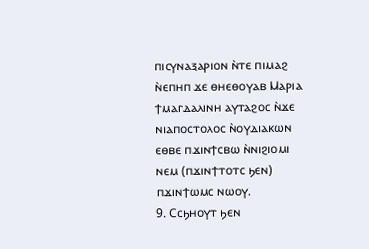ⲡⲓⲥⲩⲛⲁⲝⲁⲣⲓⲟⲛ ⲛ̀ⲧⲉ ⲡⲓⲙⲁϩ ⲛ̀ⲉⲡⲏⲡ ϫⲉ ⲑⲏⲉⲑⲟⲩⲁⲃ Ⲙⲁⲣⲓⲁ ϯⲙⲁⲅⲇⲁⲗⲓⲛⲏ ⲁⲩⲧⲁϩⲟⲥ ⲛ̀ϫⲉ ⲛⲓⲁⲡⲟⲥⲧⲟⲗⲟⲥ ⲛ̀ⲟⲩⲇⲓⲁⲕⲱⲛ ⲉⲑⲃⲉ ⲡϫⲓⲛϯⲥⲃⲱ ⲛ̀ⲛⲓϩⲓⲟⲙⲓ ⲛⲉⲙ (ⲡϫⲓⲛϯⲧⲟⲧⲥ ϧⲉⲛ) ⲡϫⲓⲛϯⲱⲙⲥ ⲛⲱⲟⲩ.
9. Ⲥⲥϧⲏⲟⲩⲧ ϧⲉⲛ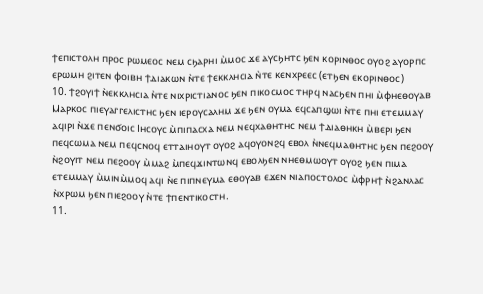ϯⲉⲡⲓⲥⲧⲟⲗⲏ ⲡⲣⲟⲥ ⲣⲱⲙⲉⲟⲥ ⲛⲉⲙ ⲥϧⲁⲣⲏⲓ ⲙ̀ⲙⲟⲥ ϫⲉ ⲁⲩⲥϧⲏⲧⲥ ϧⲉⲛ ⲕⲟⲣⲓⲛⲑⲟⲥ ⲟⲩⲟϩ ⲁⲩⲟⲣⲡⲥ ⲉⲣⲱⲙⲏ ϩⲓⲧⲉⲛ ⲫⲟⲓⲃⲏ ϯⲇⲓⲁⲕⲱⲛ ⲛ̀ⲧⲉ ϯⲉⲕⲕⲗⲏⲥⲓⲁ ⲛ̀ⲧⲉ ⲕⲉⲛⲭⲣⲉⲉⲥ (ⲉⲧϧⲉⲛ ⲉⲕⲟⲣⲓⲛⲑⲟⲥ)
10. ϯϩⲟⲩⲓϯ ⲛ̀ⲉⲕⲕⲗⲏⲥⲓⲁ ⲛ̀ⲧⲉ ⲛⲓⲭⲣⲓⲥⲧⲓⲁⲛⲟⲥ ϧⲉⲛ ⲡⲓⲕⲟⲥⲙⲟⲥ ⲧⲏⲣϥ ⲛⲁⲥϧⲉⲛ ⲡⲏⲓ ⲙ̀ⲫⲏⲉⲑⲟⲩⲁⲃ Ⲙⲁⲣⲕⲟⲥ ⲡⲓⲉⲩⲁⲅⲅⲉⲗⲓⲥⲧⲏⲥ ϧⲉⲛ ⲓⲉⲣⲟⲩⲥⲁⲗⲏⲙ ϫⲉ ϧⲉⲛ ⲟⲩⲙⲁ ⲉϥⲥⲁⲡϣⲱⲓ ⲛ̀ⲧⲉ ⲡⲏⲓ ⲉⲧⲉⲙⲙⲁⲩ ⲁϥⲓⲣⲓ ⲛ̀ϫⲉ ⲡⲉⲛϭⲟⲓⲥ Ⲓⲏⲥⲟⲩⲥ ⲙ̀ⲡⲓⲡⲁⲥⲭⲁ ⲛⲉⲙ ⲛⲉϥⲭⲁⲑⲏⲧⲏⲥ ⲛⲉⲙ ϯⲇⲓⲁⲑⲏⲕⲏ ⲙ̀ⲃⲉⲣⲓ ϧⲉⲛ ⲡⲉϥⲥⲱⲙⲁ ⲛⲉⲙ ⲡⲉϥⲥⲛⲟϥ ⲉⲧⲧⲁⲓⲏⲟⲩⲧ ⲟⲩⲟϩ ⲁϥⲟⲩⲟⲛϩϥ ⲉⲃⲟⲗ ⲛ̀ⲛⲉϥⲙⲁⲑⲏⲧⲏⲥ ϧⲉⲛ ⲡⲉϩⲟⲟⲩ ⲛ̀ϩⲟⲩⲓⲧ ⲛⲉⲙ ⲡⲉϩⲟⲟⲩ ⲙ̀ⲙⲁϩ ⲙ̀ⲡⲉϥϫⲓⲛⲧⲱⲛϥ ⲉⲃⲟⲗϧⲉⲛ ⲛⲏⲉⲑⲙⲱⲟⲩⲧ ⲟⲩⲟϩ ϧⲉⲛ ⲡⲓⲙⲁ ⲉⲧⲉⲙⲙⲁⲩ ⲙ̀ⲙⲓⲛⲙ̀ⲙⲟϥ ⲁϥⲓ ⲛ̀ⲉ ⲡⲓⲡⲛⲉⲩⲙⲁ ⲉⲑⲟⲩⲁⲃ ⲉϫⲉⲛ ⲛⲓⲁⲡⲟⲥⲧⲟⲗⲟⲥ ⲙ̀ⲫⲣⲏϯ ⲛ̀ϩⲁⲛⲗⲁⲥ ⲛ̀ⲭⲣⲱⲙ ϧⲉⲛ ⲡⲓⲉϩⲟⲟⲩ ⲛ̀ⲧⲉ ϯⲡⲉⲛⲧⲓⲕⲟⲥⲧⲏ.
11.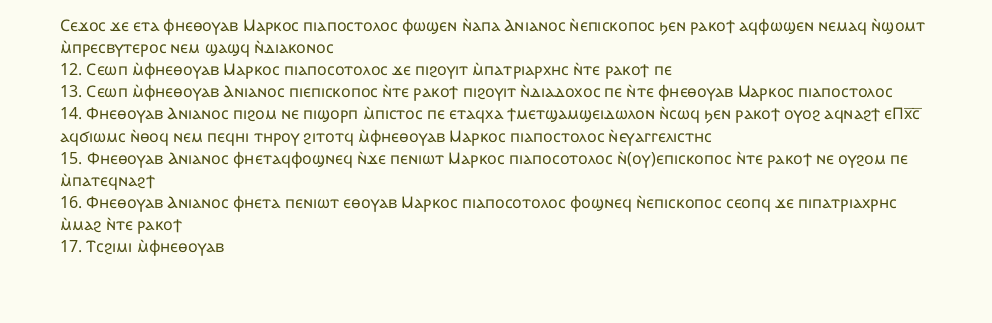Ⲥⲉϫⲟⲥ ϫⲉ ⲉⲧⲁ ⲫⲏⲉⲑⲟⲩⲁⲃ Ⲙⲁⲣⲕⲟⲥ ⲡⲓⲁⲡⲟⲥⲧⲟⲗⲟⲥ ⲫⲱϣⲉⲛ ⲛ̀ⲁⲡⲁ Ⲁⲛⲓⲁⲛⲟⲥ ⲛ̀ⲉⲡⲓⲥⲕⲟⲡⲟⲥ ϧⲉⲛ ⲣⲁⲕⲟϯ ⲁϥⲫⲱϣⲉⲛ ⲛⲉⲙⲁϥ ⲛ̀ϣⲟⲙⲧ ⲙ̀ⲡⲣⲉⲥⲃⲩⲧⲉⲣⲟⲥ ⲛⲉⲙ ϣⲁϣϥ ⲛ̀ⲇⲓⲁⲕⲟⲛⲟⲥ
12. Ⲥⲉⲱⲡ ⲙ̀ⲫⲏⲉⲑⲟⲩⲁⲃ Ⲙⲁⲣⲕⲟⲥ ⲡⲓⲁⲡⲟⲥⲟⲧⲟⲗⲟⲥ ϫⲉ ⲡⲓϩⲟⲩⲓⲧ ⲙ̀ⲡⲁⲧⲣⲓⲁⲣⲭⲏⲥ ⲛ̀ⲧⲉ ⲣⲁⲕⲟϯ ⲡⲉ
13. Ⲥⲉⲱⲡ ⲙ̀ⲫⲏⲉⲑⲟⲩⲁⲃ Ⲁⲛⲓⲁⲛⲟⲥ ⲡⲓⲉⲡⲓⲥⲕⲟⲡⲟⲥ ⲛ̀ⲧⲉ ⲣⲁⲕⲟϯ ⲡⲓϩⲟⲩⲓⲧ ⲛ̀ⲇⲓⲁⲇⲟⲭⲟⲥ ⲡⲉ ⲛ̀ⲧⲉ ⲫⲏⲉⲑⲟⲩⲁⲃ Ⲙⲁⲣⲕⲟⲥ ⲡⲓⲁⲡⲟⲥⲧⲟⲗⲟⲥ
14. Ⲫⲏⲉⲑⲟⲩⲁⲃ Ⲁⲛⲓⲁⲛⲟⲥ ⲡⲓϩⲟⲙ ⲛⲉ ⲡⲓϣⲟⲣⲡ ⲙ̀ⲡⲓⲥⲧⲟⲥ ⲡⲉ ⲉⲧⲁϥⲭⲁ ϯⲙⲉⲧϣⲁⲙϣⲉⲓⲇⲱⲗⲟⲛ ⲛ̀ⲥⲱϥ ϧⲉⲛ ⲣⲁⲕⲟϯ ⲟⲩⲟϩ ⲁϥⲛⲁϩϯ ⲉⲠⲭ̅ⲥ̅ ⲁϥϭⲓⲱⲙⲥ ⲛ̀ⲑⲟϥ ⲛⲉⲙ ⲡⲉϥⲏⲓ ⲧⲏⲣⲟⲩ ϩⲓⲧⲟⲧϥ ⲙ̀ⲫⲏⲉⲑⲟⲩⲁⲃ Ⲙⲁⲣⲕⲟⲥ ⲡⲓⲁⲡⲟⲥⲧⲟⲗⲟⲥ ⲛ̀ⲉⲩⲁⲅⲅⲉⲗⲓⲥⲧⲏⲥ
15. Ⲫⲏⲉⲑⲟⲩⲁⲃ Ⲁⲛⲓⲁⲛⲟⲥ ⲫⲏⲉⲧⲁϥⲫⲟϣⲛⲉϥ ⲛ̀ϫⲉ ⲡⲉⲛⲓⲱⲧ Ⲙⲁⲣⲕⲟⲥ ⲡⲓⲁⲡⲟⲥⲟⲧⲟⲗⲟⲥ ⲛ̀(ⲟⲩ)ⲉⲡⲓⲥⲕⲟⲡⲟⲥ ⲛ̀ⲧⲉ ⲣⲁⲕⲟϯ ⲛⲉ ⲟⲩϩⲟⲙ ⲡⲉ ⲙ̀ⲡⲁⲧⲉϥⲛⲁϩϯ
16. Ⲫⲏⲉⲑⲟⲩⲁⲃ Ⲁⲛⲓⲁⲛⲟⲥ ⲫⲏⲉⲧⲁ ⲡⲉⲛⲓⲱⲧ ⲉⲑⲟⲩⲁⲃ Ⲙⲁⲣⲕⲟⲥ ⲡⲓⲁⲡⲟⲥⲟⲧⲟⲗⲟⲥ ⲫⲟϣⲛⲉϥ ⲛ̀ⲉⲡⲓⲥⲕⲟⲡⲟⲥ ⲥⲉⲟⲡϥ ϫⲉ ⲡⲓⲡⲁⲧⲣⲓⲁⲭⲣⲏⲥ ⲙ̀ⲙⲁϩ ⲛ̀ⲧⲉ ⲣⲁⲕⲟϯ
17. Ⲧⲥϩⲓⲙⲓ ⲙ̀ⲫⲏⲉⲑⲟⲩⲁⲃ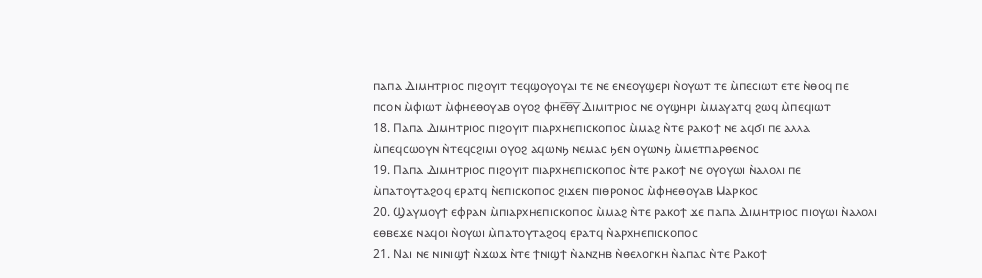ⲡⲁⲡⲁ Ⲇⲓⲙⲏⲧⲣⲓⲟⲥ ⲡⲓϩⲟⲩⲓⲧ ⲧⲉϥϣⲟⲩⲟⲩⲁⲓ ⲧⲉ ⲛⲉ ⲉⲛⲉⲟⲩϣⲉⲣⲓ ⲛ̀ⲟⲩⲱⲧ ⲧⲉ ⲙ̀ⲡⲉⲥⲓⲱⲧ ⲉⲧⲉ ⲛ̀ⲑⲟϥ ⲡⲉ ⲡⲥⲟⲛ ⲙ̀ⲫⲓⲱⲧ ⲙ̀ⲫⲏⲉⲑⲟⲩⲁⲃ ⲟⲩⲟϩ ⲫⲏⲉ̅ⲑ̅ⲩ̅ Ⲇⲓⲙⲓⲧⲣⲓⲟⲥ ⲛⲉ ⲟⲩϣⲏⲣⲓ ⲙ̀ⲙⲁⲩⲁⲧϥ ϩⲱϥ ⲙ̀ⲡⲉϥⲓⲱⲧ
18. Ⲡⲁⲡⲁ Ⲇⲓⲙⲏⲧⲣⲓⲟⲥ ⲡⲓϩⲟⲩⲓⲧ ⲡⲓⲁⲣⲭⲏⲉⲡⲓⲥⲕⲟⲡⲟⲥ ⲙ̀ⲙⲁϩ ⲛ̀ⲧⲉ ⲣⲁⲕⲟϯ ⲛⲉ ⲁϥϭⲓ ⲡⲉ ⲁⲗⲗⲁ ⲙ̀ⲡⲉϥⲥⲱⲟⲩⲛ ⲛ̀ⲧⲉϥⲥϩⲓⲙⲓ ⲟⲩⲟϩ ⲁϥⲱⲛϧ ⲛⲉⲙⲁⲥ ϧⲉⲛ ⲟⲩⲱⲛϧ ⲙ̀ⲙⲉⲧⲡⲁⲣⲑⲉⲛⲟⲥ
19. Ⲡⲁⲡⲁ Ⲇⲓⲙⲏⲧⲣⲓⲟⲥ ⲡⲓϩⲟⲩⲓⲧ ⲡⲓⲁⲣⲭⲏⲉⲡⲓⲥⲕⲟⲡⲟⲥ ⲛ̀ⲧⲉ ⲣⲁⲕⲟϯ ⲛⲉ ⲟⲩⲟⲩⲱⲓ ⲛ̀ⲁⲗⲟⲗⲓ ⲡⲉ ⲙ̀ⲡⲁⲧⲟⲩⲧⲁϩⲟϥ ⲉⲣⲁⲧϥ ⲛ̀ⲉⲡⲓⲥⲕⲟⲡⲟⲥ ϩⲓϫⲉⲛ ⲡⲓⲑⲣⲟⲛⲟⲥ ⲙ̀ⲫⲏⲉⲑⲟⲩⲁⲃ Ⲙⲁⲣⲕⲟⲥ
20. Ϣⲁⲩⲙⲟⲩϯ ⲉⲫⲣⲁⲛ ⲙ̀ⲡⲓⲁⲣⲭⲏⲉⲡⲓⲥⲕⲟⲡⲟⲥ ⲙ̀ⲙⲁϩ ⲛ̀ⲧⲉ ⲣⲁⲕⲟϯ ϫⲉ ⲡⲁⲡⲁ Ⲇⲓⲙⲏⲧⲣⲓⲟⲥ ⲡⲓⲟⲩⲱⲓ ⲛ̀ⲁⲗⲟⲗⲓ ⲉⲑⲃⲉϫⲉ ⲛⲁϥⲟⲓ ⲛ̀ⲟⲩⲱⲓ ⲙ̀ⲡⲁⲧⲟⲩⲧⲁϩⲟϥ ⲉⲣⲁⲧϥ ⲛ̀ⲁⲣⲭⲏⲉⲡⲓⲥⲕⲟⲡⲟⲥ
21. Ⲛⲁⲓ ⲛⲉ ⲛⲓⲛⲓϣϯ ⲛ̀ϫⲱϫ ⲛ̀ⲧⲉ ϯⲛⲓϣϯ ⲛ̀ⲁⲛⲍⲏⲃ ⲛ̀ⲑⲉⲗⲟⲅⲕⲏ ⲛ̀ⲁⲡⲁⲥ ⲛ̀ⲧⲉ Ⲣⲁⲕⲟϯ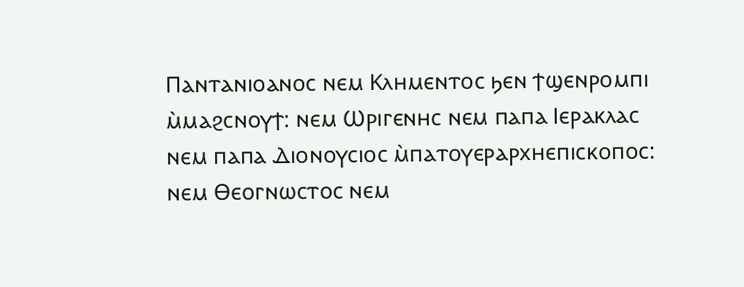Ⲡⲁⲛⲧⲁⲛⲓⲟⲁⲛⲟⲥ ⲛⲉⲙ Ⲕⲗⲏⲙⲉⲛⲧⲟⲥ ϧⲉⲛ ϯϣⲉⲛⲣⲟⲙⲡⲓ ⲙ̀ⲙⲁϩⲥⲛⲟⲩϯ: ⲛⲉⲙ Ⲱⲣⲓⲅⲉⲛⲏⲥ ⲛⲉⲙ ⲡⲁⲡⲁ Ⲓⲉⲣⲁⲕⲗⲁⲥ ⲛⲉⲙ ⲡⲁⲡⲁ Ⲇⲓⲟⲛⲟⲩⲥⲓⲟⲥ ⲙ̀ⲡⲁⲧⲟⲩⲉⲣⲁⲣⲭⲏⲉⲡⲓⲥⲕⲟⲡⲟⲥ: ⲛⲉⲙ Ⲑⲉⲟⲅⲛⲱⲥⲧⲟⲥ ⲛⲉⲙ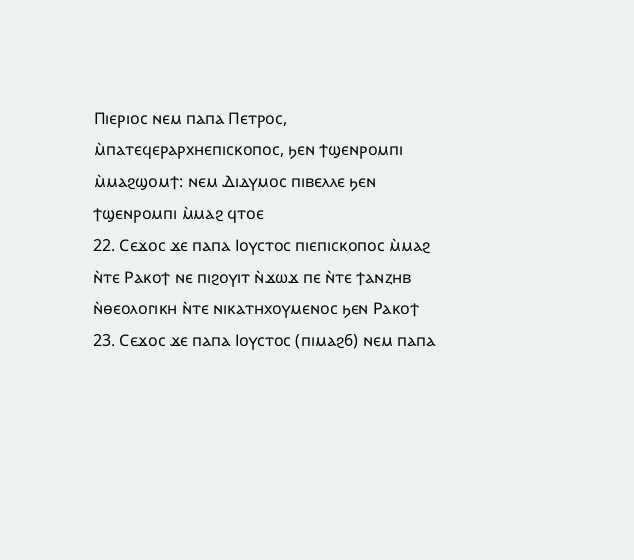Ⲡⲓⲉⲣⲓⲟⲥ ⲛⲉⲙ ⲡⲁⲡⲁ Ⲡⲉⲧⲣⲟⲥ, ⲙ̀ⲡⲁⲧⲉϥⲉⲣⲁⲣⲭⲏⲉⲡⲓⲥⲕⲟⲡⲟⲥ, ϧⲉⲛ ϯϣⲉⲛⲣⲟⲙⲡⲓ ⲙ̀ⲙⲁϩϣⲟⲙϯ: ⲛⲉⲙ Ⲇⲓⲇⲩⲙⲟⲥ ⲡⲓⲃⲉⲗⲗⲉ ϧⲉⲛ ϯϣⲉⲛⲣⲟⲙⲡⲓ ⲙ̀ⲙⲁϩ ϥⲧⲟⲉ
22. Ⲥⲉϫⲟⲥ ϫⲉ ⲡⲁⲡⲁ Ⲓⲟⲩⲥⲧⲟⲥ ⲡⲓⲉⲡⲓⲥⲕⲟⲡⲟⲥ ⲙ̀ⲙⲁϩ ⲛ̀ⲧⲉ Ⲣⲁⲕⲟϯ ⲛⲉ ⲡⲓϩⲟⲩⲓⲧ ⲛ̀ϫⲱϫ ⲡⲉ ⲛ̀ⲧⲉ ϯⲁⲛⲍⲏⲃ ⲛ̀ⲑⲉⲟⲗⲟⲅⲓⲕⲏ ⲛ̀ⲧⲉ ⲛⲓⲕⲁⲧⲏⲭⲟⲩⲙⲉⲛⲟⲥ ϧⲉⲛ Ⲣⲁⲕⲟϯ
23. Ⲥⲉϫⲟⲥ ϫⲉ ⲡⲁⲡⲁ Ⲓⲟⲩⲥⲧⲟⲥ (ⲡⲓⲙⲁϩ6) ⲛⲉⲙ ⲡⲁⲡⲁ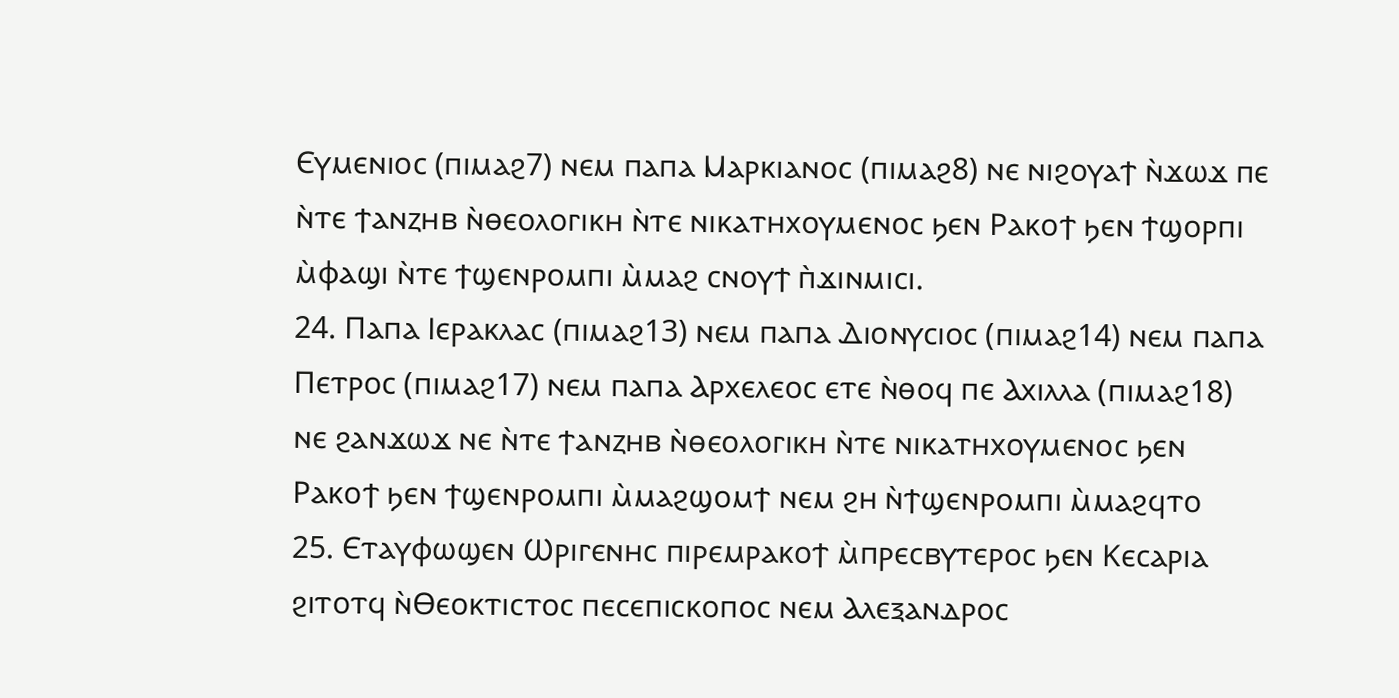Ⲉⲩⲙⲉⲛⲓⲟⲥ (ⲡⲓⲙⲁϩ7) ⲛⲉⲙ ⲡⲁⲡⲁ Ⲙⲁⲣⲕⲓⲁⲛⲟⲥ (ⲡⲓⲙⲁϩ8) ⲛⲉ ⲛⲓϩⲟⲩⲁϯ ⲛ̀ϫⲱϫ ⲡⲉ ⲛ̀ⲧⲉ ϯⲁⲛⲍⲏⲃ ⲛ̀ⲑⲉⲟⲗⲟⲅⲓⲕⲏ ⲛ̀ⲧⲉ ⲛⲓⲕⲁⲧⲏⲭⲟⲩⲙⲉⲛⲟⲥ ϧⲉⲛ Ⲣⲁⲕⲟϯ ϧⲉⲛ ϯϣⲟⲣⲡⲓ ⲙ̀ⲫⲁϣⲓ ⲛ̀ⲧⲉ ϯϣⲉⲛⲣⲟⲙⲡⲓ ⲙ̀ⲙⲁϩ ⲥⲛⲟⲩϯ ⲡ̀ϫⲓⲛⲙⲓⲥⲓ.
24. Ⲡⲁⲡⲁ Ⲓⲉⲣⲁⲕⲗⲁⲥ (ⲡⲓⲙⲁϩ13) ⲛⲉⲙ ⲡⲁⲡⲁ Ⲇⲓⲟⲛⲩⲥⲓⲟⲥ (ⲡⲓⲙⲁϩ14) ⲛⲉⲙ ⲡⲁⲡⲁ Ⲡⲉⲧⲣⲟⲥ (ⲡⲓⲙⲁϩ17) ⲛⲉⲙ ⲡⲁⲡⲁ Ⲁⲣⲭⲉⲗⲉⲟⲥ ⲉⲧⲉ ⲛ̀ⲑⲟϥ ⲡⲉ Ⲁⲭⲓⲗⲗⲁ (ⲡⲓⲙⲁϩ18) ⲛⲉ ϩⲁⲛϫⲱϫ ⲛⲉ ⲛ̀ⲧⲉ ϯⲁⲛⲍⲏⲃ ⲛ̀ⲑⲉⲟⲗⲟⲅⲓⲕⲏ ⲛ̀ⲧⲉ ⲛⲓⲕⲁⲧⲏⲭⲟⲩⲙⲉⲛⲟⲥ ϧⲉⲛ Ⲣⲁⲕⲟϯ ϧⲉⲛ ϯϣⲉⲛⲣⲟⲙⲡⲓ ⲙ̀ⲙⲁϩϣⲟⲙϯ ⲛⲉⲙ ϩⲏ ⲛ̀ϯϣⲉⲛⲣⲟⲙⲡⲓ ⲙ̀ⲙⲁϩϥⲧⲟ
25. Ⲉⲧⲁⲩⲫⲱϣⲉⲛ Ⲱⲣⲓⲅⲉⲛⲏⲥ ⲡⲓⲣⲉⲙⲣⲁⲕⲟϯ ⲙ̀ⲡⲣⲉⲥⲃⲩⲧⲉⲣⲟⲥ ϧⲉⲛ Ⲕⲉⲥⲁⲣⲓⲁ ϩⲓⲧⲟⲧϥ ⲛ̀Ⲑⲉⲟⲕⲧⲓⲥⲧⲟⲥ ⲡⲉⲥⲉⲡⲓⲥⲕⲟⲡⲟⲥ ⲛⲉⲙ Ⲁⲗⲉⲝⲁⲛⲇⲣⲟⲥ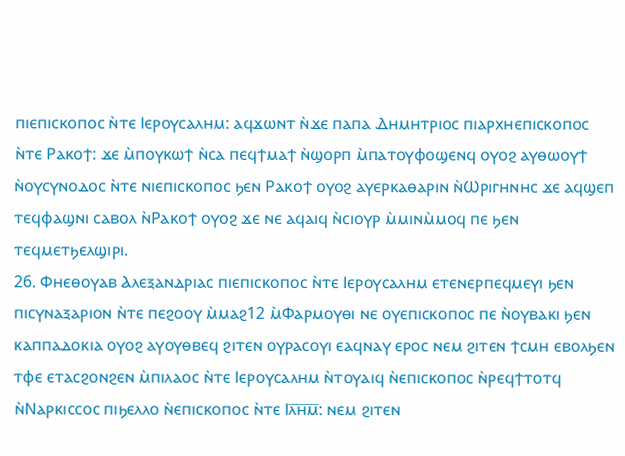ⲡⲓⲉⲡⲓⲥⲕⲟⲡⲟⲥ ⲛ̀ⲧⲉ Ⲓⲉⲣⲟⲩⲥⲁⲗⲏⲙ: ⲁϥϫⲱⲛⲧ ⲛ̀ϫⲉ ⲡⲁⲡⲁ Ⲇⲏⲙⲏⲧⲣⲓⲟⲥ ⲡⲓⲁⲣⲭⲏⲉⲡⲓⲥⲕⲟⲡⲟⲥ ⲛ̀ⲧⲉ Ⲣⲁⲕⲟϯ: ϫⲉ ⲙ̀ⲡⲟⲩⲕⲱϯ ⲛ̀ⲥⲁ ⲡⲉϥϯⲙⲁϯ ⲛ̀ϣⲟⲣⲡ ⲙ̀ⲡⲁⲧⲟⲩⲫⲟϣⲉⲛϥ ⲟⲩⲟϩ ⲁⲩⲑⲱⲟⲩϯ ⲛ̀ⲟⲩⲥⲩⲛⲟⲇⲟⲥ ⲛ̀ⲧⲉ ⲛⲓⲉⲡⲓⲥⲕⲟⲡⲟⲥ ϧⲉⲛ Ⲣⲁⲕⲟϯ ⲟⲩⲟϩ ⲁⲩⲉⲣⲕⲁⲑⲁⲣⲓⲛ ⲛ̀Ⲱⲣⲓⲅⲏⲛⲏⲥ ϫⲉ ⲁϥϣⲉⲡ ⲧⲉϥⲫⲁϣⲛⲓ ⲥⲁⲃⲟⲗ ⲛ̀Ⲣⲁⲕⲟϯ ⲟⲩⲟϩ ϫⲉ ⲛⲉ ⲁϥⲁⲓϥ ⲛ̀ⲥⲓⲟⲩⲣ ⲙ̀ⲙⲓⲛⲙ̀ⲙⲟϥ ⲡⲉ ϧⲉⲛ ⲧⲉϥⲙⲉⲧϧⲉⲗϣⲓⲣⲓ.
26. Ⲫⲏⲉⲑⲟⲩⲁⲃ Ⲁⲗⲉⲝⲁⲛⲇⲣⲓⲁⲥ ⲡⲓⲉⲡⲓⲥⲕⲟⲡⲟⲥ ⲛ̀ⲧⲉ Ⲓⲉⲣⲟⲩⲥⲁⲗⲏⲙ ⲉⲧⲉⲛⲉⲣⲡⲉϥⲙⲉⲩⲓ ϧⲉⲛ ⲡⲓⲥⲩⲛⲁⲝⲁⲣⲓⲟⲛ ⲛ̀ⲧⲉ ⲡⲉϩⲟⲟⲩ ⲙ̀ⲙⲁϩ12 ⲙ̀Ⲫⲁⲣⲙⲟⲩⲑⲓ ⲛⲉ ⲟⲩⲉⲡⲓⲥⲕⲟⲡⲟⲥ ⲡⲉ ⲛ̀ⲟⲩⲃⲁⲕⲓ ϧⲉⲛ ⲕⲁⲡⲡⲁⲇⲟⲕⲓⲁ ⲟⲩⲟϩ ⲁⲩⲟⲩⲑⲃⲉϥ ϩⲓⲧⲉⲛ ⲟⲩⲣⲁⲥⲟⲩⲓ ⲉⲁϥⲛⲁⲩ ⲉⲣⲟⲥ ⲛⲉⲙ ϩⲓⲧⲉⲛ ϯⲥⲙⲏ ⲉⲃⲟⲗϧⲉⲛ ⲧⲫⲉ ⲉⲧⲁⲥϩⲟⲛϩⲉⲛ ⲙ̀ⲡⲓⲗⲁⲟⲥ ⲛ̀ⲧⲉ Ⲓⲉⲣⲟⲩⲥⲁⲗⲏⲙ ⲛ̀ⲧⲟⲩⲁⲓϥ ⲛ̀ⲉⲡⲓⲥⲕⲟⲡⲟⲥ ⲛ̀ⲣⲉϥϯⲧⲟⲧϥ ⲛ̀Ⲛⲁⲣⲕⲓⲥⲥⲟⲥ ⲡⲓϧⲉⲗⲗⲟ ⲛ̀ⲉⲡⲓⲥⲕⲟⲡⲟⲥ ⲛ̀ⲧⲉ Ⲓⲗ̅ⲏ̅ⲙ̅: ⲛⲉⲙ ϩⲓⲧⲉⲛ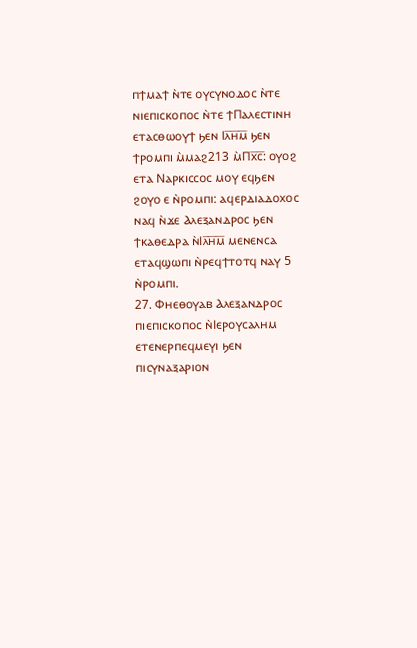ⲡϯⲙⲁϯ ⲛ̀ⲧⲉ ⲟⲩⲥⲩⲛⲟⲇⲟⲥ ⲛ̀ⲧⲉ ⲛⲓⲉⲡⲓⲥⲕⲟⲡⲟⲥ ⲛ̀ⲧⲉ ϯⲠⲁⲗⲉⲥⲧⲓⲛⲏ ⲉⲧⲁⲥⲑⲱⲟⲩϯ ϧⲉⲛ Ⲓⲗ̅ⲏ̅ⲙ̅ ϧⲉⲛ ϯⲣⲟⲙⲡⲓ ⲙ̀ⲙⲁϩ213 ⲙ̀Ⲡⲭ̅ⲥ̅: ⲟⲩⲟϩ ⲉⲧⲁ Ⲛⲁⲣⲕⲓⲥⲥⲟⲥ ⲙⲟⲩ ⲉϥϧⲉⲛ ϩⲟⲩⲟ ⲉ ⲛ̀ⲣⲟⲙⲡⲓ: ⲁϥⲉⲣⲇⲓⲁⲇⲟⲭⲟⲥ ⲛⲁϥ ⲛ̀ϫⲉ Ⲁⲗⲉⲝⲁⲛⲇⲣⲟⲥ ϧⲉⲛ ϯⲕⲁⲑⲉⲇⲣⲁ ⲛ̀Ⲓⲗ̅ⲏ̅ⲙ̅ ⲙⲉⲛⲉⲛⲥⲁ ⲉⲧⲁϥϣⲱⲡⲓ ⲛ̀ⲣⲉϥϯⲧⲟⲧϥ ⲛⲁⲩ 5 ⲛ̀ⲣⲟⲙⲡⲓ.
27. Ⲫⲏⲉⲑⲟⲩⲁⲃ Ⲁⲗⲉⲝⲁⲛⲇⲣⲟⲥ ⲡⲓⲉⲡⲓⲥⲕⲟⲡⲟⲥ ⲛ̀Ⲓⲉⲣⲟⲩⲥⲁⲗⲏⲙ ⲉⲧⲉⲛⲉⲣⲡⲉϥⲙⲉⲩⲓ ϧⲉⲛ ⲡⲓⲥⲩⲛⲁⲝⲁⲣⲓⲟⲛ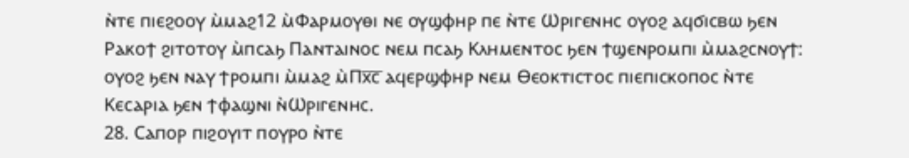ⲛ̀ⲧⲉ ⲡⲓⲉϩⲟⲟⲩ ⲙ̀ⲙⲁϩ12 ⲙ̀Ⲫⲁⲣⲙⲟⲩⲑⲓ ⲛⲉ ⲟⲩϣⲫⲏⲣ ⲡⲉ ⲛ̀ⲧⲉ Ⲱⲣⲓⲅⲉⲛⲏⲥ ⲟⲩⲟϩ ⲁϥϭⲓⲥⲃⲱ ϧⲉⲛ Ⲣⲁⲕⲟϯ ϩⲓⲧⲟⲧⲟⲩ ⲙ̀ⲡⲥⲁϧ Ⲡⲁⲛⲧⲁⲓⲛⲟⲥ ⲛⲉⲙ ⲡⲥⲁϧ Ⲕⲗⲏⲙⲉⲛⲧⲟⲥ ϧⲉⲛ ϯϣⲉⲛⲣⲟⲙⲡⲓ ⲙ̀ⲙⲁϩⲥⲛⲟⲩϯ: ⲟⲩⲟϩ ϧⲉⲛ ⲛⲁⲩ ϯⲣⲟⲙⲡⲓ ⲙ̀ⲙⲁϩ ⲙ̀Ⲡⲭ̅ⲥ̅ ⲁϥⲉⲣϣⲫⲏⲣ ⲛⲉⲙ Ⲑⲉⲟⲕⲧⲓⲥⲧⲟⲥ ⲡⲓⲉⲡⲓⲥⲕⲟⲡⲟⲥ ⲛ̀ⲧⲉ Ⲕⲉⲥⲁⲣⲓⲁ ϧⲉⲛ ϯⲫⲁϣⲛⲓ ⲛ̀Ⲱⲣⲓⲅⲉⲛⲏⲥ.
28. Ⲥⲁⲡⲟⲣ ⲡⲓϩⲟⲩⲓⲧ ⲡⲟⲩⲣⲟ ⲛ̀ⲧⲉ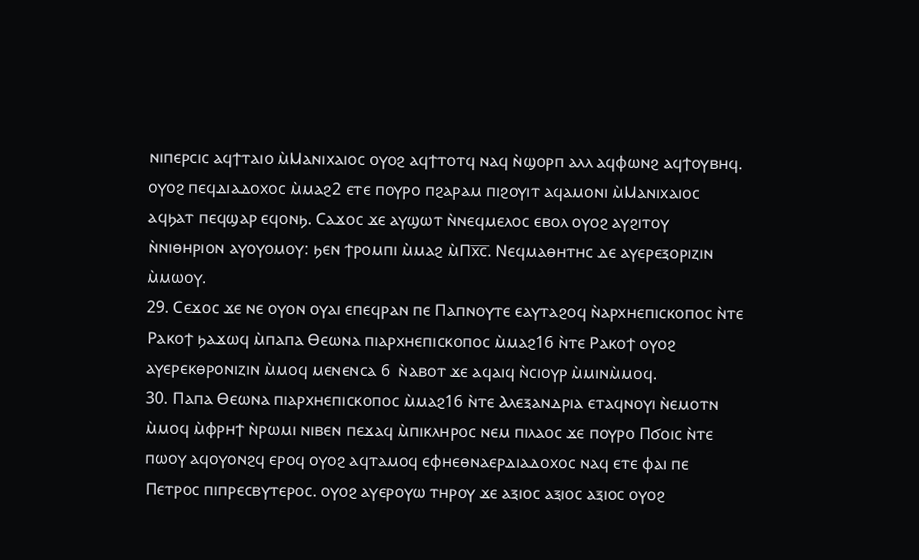ⲛⲓⲡⲉⲣⲥⲓⲥ ⲁϥϯⲧⲁⲓⲟ ⲙ̀Ⲙⲁⲛⲓⲭⲁⲓⲟⲥ ⲟⲩⲟϩ ⲁϥϯⲧⲟⲧϥ ⲛⲁϥ ⲛ̀ϣⲟⲣⲡ ⲁⲗⲗ ⲁϥⲫⲱⲛϩ ⲁϥϯⲟⲩⲃⲏϥ. ⲟⲩⲟϩ ⲡⲉϥⲇⲓⲁⲇⲟⲭⲟⲥ ⲙ̀ⲙⲁϩ2 ⲉⲧⲉ ⲡⲟⲩⲣⲟ ⲡϩⲁⲣⲁⲙ ⲡⲓϩⲟⲩⲓⲧ ⲁϥⲁⲙⲟⲛⲓ ⲙ̀Ⲙⲁⲛⲓⲭⲁⲓⲟⲥ ⲁϥϧⲁⲧ ⲡⲉϥϣⲁⲣ ⲉϥⲟⲛϧ. Ⲥⲁϫⲟⲥ ϫⲉ ⲁⲩϣⲱⲧ ⲛ̀ⲛⲉϥⲙⲉⲗⲟⲥ ⲉⲃⲟⲗ ⲟⲩⲟϩ ⲁⲩϩⲓⲧⲟⲩ ⲛ̀ⲛⲓⲑⲏⲣⲓⲟⲛ ⲁⲩⲟⲩⲟⲙⲟⲩ: ϧⲉⲛ ϯⲣⲟⲙⲡⲓ ⲙ̀ⲙⲁϩ ⲙ̀Ⲡⲭ̅ⲥ̅. Ⲛⲉϥⲙⲁⲑⲏⲧⲏⲥ ⲇⲉ ⲁⲩⲉⲣⲉⲝⲟⲣⲓⲍⲓⲛ ⲙ̀ⲙⲱⲟⲩ.
29. Ⲥⲉϫⲟⲥ ϫⲉ ⲛⲉ ⲟⲩⲟⲛ ⲟⲩⲁⲓ ⲉⲡⲉϥⲣⲁⲛ ⲡⲉ Ⲡⲁⲡⲛⲟⲩⲧⲉ ⲉⲁⲩⲧⲁϩⲟϥ ⲛ̀ⲁⲣⲭⲏⲉⲡⲓⲥⲕⲟⲡⲟⲥ ⲛ̀ⲧⲉ Ⲣⲁⲕⲟϯ ϧⲁϫⲱϥ ⲙ̀ⲡⲁⲡⲁ Ⲑⲉⲱⲛⲁ ⲡⲓⲁⲣⲭⲏⲉⲡⲓⲥⲕⲟⲡⲟⲥ ⲙ̀ⲙⲁϩ16 ⲛ̀ⲧⲉ Ⲣⲁⲕⲟϯ ⲟⲩⲟϩ ⲁⲩⲉⲣⲉⲕⲑⲣⲟⲛⲓⲍⲓⲛ ⲙ̀ⲙⲟϥ ⲙⲉⲛⲉⲛⲥⲁ 6  ⲛ̀ⲁⲃⲟⲧ ϫⲉ ⲁϥⲁⲓϥ ⲛ̀ⲥⲓⲟⲩⲣ ⲙ̀ⲙⲓⲛⲙ̀ⲙⲟϥ.
30. Ⲡⲁⲡⲁ Ⲑⲉⲱⲛⲁ ⲡⲓⲁⲣⲭⲏⲉⲡⲓⲥⲕⲟⲡⲟⲥ ⲙ̀ⲙⲁϩ16 ⲛ̀ⲧⲉ Ⲁⲗⲉⲝⲁⲛⲇⲣⲓⲁ ⲉⲧⲁϥⲛⲟⲩⲓ ⲛ̀ⲉⲙⲟⲧⲛ ⲙ̀ⲙⲟϥ ⲙ̀ⲫⲣⲏϯ ⲛ̀ⲣⲱⲙⲓ ⲛⲓⲃⲉⲛ ⲡⲉϫⲁϥ ⲙ̀ⲡⲓⲕⲗⲏⲣⲟⲥ ⲛⲉⲙ ⲡⲓⲗⲁⲟⲥ ϫⲉ ⲡⲟⲩⲣⲟ Ⲡϭⲟⲓⲥ ⲛ̀ⲧⲉ ⲡⲱⲟⲩ ⲁϥⲟⲩⲟⲛϩϥ ⲉⲣⲟϥ ⲟⲩⲟϩ ⲁϥⲧⲁⲙⲟϥ ⲉⲫⲏⲉⲑⲛⲁⲉⲣⲇⲓⲁⲇⲟⲭⲟⲥ ⲛⲁϥ ⲉⲧⲉ ⲫⲁⲓ ⲡⲉ Ⲡⲉⲧⲣⲟⲥ ⲡⲓⲡⲣⲉⲥⲃⲩⲧⲉⲣⲟⲥ. ⲟⲩⲟϩ ⲁⲩⲉⲣⲟⲩⲱ ⲧⲏⲣⲟⲩ ϫⲉ ⲁⲝⲓⲟⲥ ⲁⲝⲓⲟⲥ ⲁⲝⲓⲟⲥ ⲟⲩⲟϩ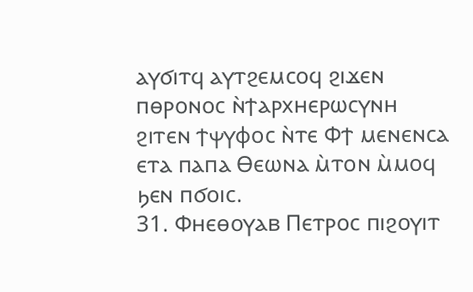ⲁⲩϭⲓⲧϥ ⲁⲩⲧϩⲉⲙⲥⲟϥ ϩⲓϫⲉⲛ ⲡⲑⲣⲟⲛⲟⲥ ⲛ̀ϯⲁⲣⲭⲏⲉⲣⲱⲥⲩⲛⲏ ϩⲓⲧⲉⲛ ϯⲯⲩⲫⲟⲥ ⲛ̀ⲧⲉ Ⲫϯ ⲙⲉⲛⲉⲛⲥⲁ ⲉⲧⲁ ⲡⲁⲡⲁ Ⲑⲉⲱⲛⲁ ⲙ̀ⲧⲟⲛ ⲙ̀ⲙⲟϥ ϧⲉⲛ ⲡϭⲟⲓⲥ.
31. Ⲫⲏⲉⲑⲟⲩⲁⲃ Ⲡⲉⲧⲣⲟⲥ ⲡⲓϩⲟⲩⲓⲧ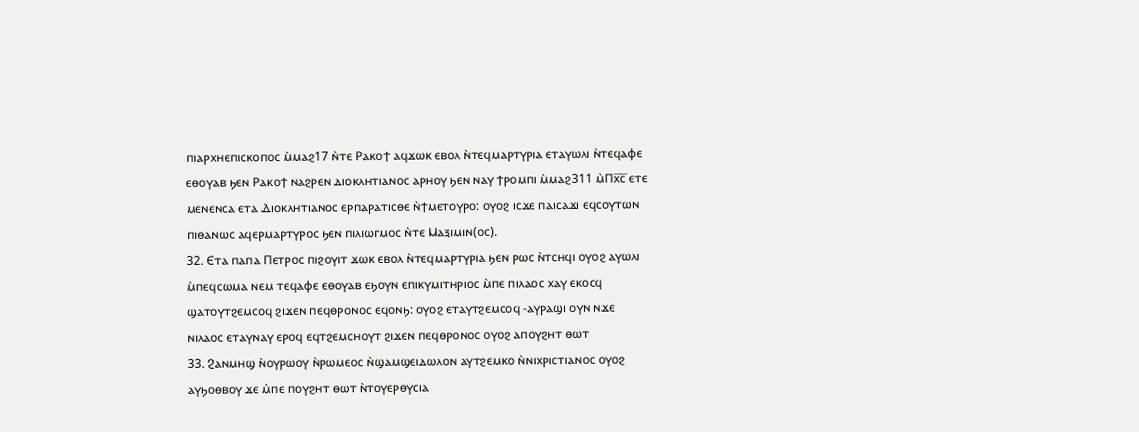ⲡⲓⲁⲣⲭⲏⲉⲡⲓⲥⲕⲟⲡⲟⲥ ⲙ̀ⲙⲁϩ17 ⲛ̀ⲧⲉ Ⲣⲁⲕⲟϯ ⲁϥϫⲱⲕ ⲉⲃⲟⲗ ⲛ̀ⲧⲉϥⲙⲁⲣⲧⲩⲣⲓⲁ ⲉⲧⲁⲩⲱⲗⲓ ⲛ̀ⲧⲉϥⲁⲫⲉ ⲉⲑⲟⲩⲁⲃ ϧⲉⲛ Ⲣⲁⲕⲟϯ ⲛⲁϩⲣⲉⲛ ⲇⲓⲟⲕⲗⲏⲧⲓⲁⲛⲟⲥ ⲁⲣⲏⲟⲩ ϧⲉⲛ ⲛⲁⲩ ϯⲣⲟⲙⲡⲓ ⲙ̀ⲙⲁϩ311 ⲙ̀Ⲡⲭ̅ⲥ̅ ⲉⲧⲉ ⲙⲉⲛⲉⲛⲥⲁ ⲉⲧⲁ Ⲇⲓⲟⲕⲗⲏⲧⲓⲁⲛⲟⲥ ⲉⲣⲡⲁⲣⲁⲧⲓⲥⲑⲉ ⲛ̀ϯⲙⲉⲧⲟⲩⲣⲟ: ⲟⲩⲟϩ ⲓⲥϫⲉ ⲡⲁⲓⲥⲁϫⲓ ⲉϥⲥⲟⲩⲧⲱⲛ ⲡⲓⲑⲁⲛⲱⲥ ⲁϥⲉⲣⲙⲁⲣⲧⲩⲣⲟⲥ ϧⲉⲛ ⲡⲓⲗⲓⲱⲅⲙⲟⲥ ⲛ̀ⲧⲉ Ⲙⲁⲝⲓⲙⲓⲛ(ⲟⲥ).
32. Ⲉⲧⲁ ⲡⲁⲡⲁ Ⲡⲉⲧⲣⲟⲥ ⲡⲓϩⲟⲩⲓⲧ ϫⲱⲕ ⲉⲃⲟⲗ ⲛ̀ⲧⲉϥⲙⲁⲣⲧⲩⲣⲓⲁ ϧⲉⲛ ⲣⲱⲥ ⲛ̀ⲧⲥⲏϥⲓ ⲟⲩⲟϩ ⲁⲩⲱⲗⲓ ⲙ̀ⲡⲉϥⲥⲱⲙⲁ ⲛⲉⲙ ⲧⲉϥⲁⲫⲉ ⲉⲑⲟⲩⲁⲃ ⲉϧⲟⲩⲛ ⲉⲡⲓⲕⲩⲙⲓⲧⲏⲣⲓⲟⲥ ⲙ̀ⲡⲉ ⲡⲓⲗⲁⲟⲥ ⲭⲁⲩ ⲉⲕⲟⲥϥ ϣⲁⲧⲟⲩⲧϩⲉⲙⲥⲟϥ ϩⲓϫⲉⲛ ⲡⲉϥⲑⲣⲟⲛⲟⲥ ⲉϥⲟⲛϧ: ⲟⲩⲟϩ ⲉⲧⲁⲩⲧϩⲉⲙⲥⲟϥ -ⲁⲩⲣⲁϣⲓ ⲟⲩⲛ ⲛϫⲉ ⲛⲓⲗⲁⲟⲥ ⲉⲧⲁⲩⲛⲁⲩ ⲉⲣⲟϥ ⲉϥⲧϩⲉⲙⲥⲏⲟⲩⲧ ϩⲓϫⲉⲛ ⲡⲉϥⲑⲣⲟⲛⲟⲥ ⲟⲩⲟϩ ⲁⲡⲟⲩϩⲏⲧ ⲑⲱⲧ
33. Ϩⲁⲛⲙⲏϣ ⲛ̀ⲟⲩⲣⲱⲟⲩ ⲛ̀ⲣⲱⲙⲉⲟⲥ ⲛ̀ϣⲁⲙϣⲉⲓⲇⲱⲗⲟⲛ ⲁⲩⲧϩⲉⲙⲕⲟ ⲛ̀ⲛⲓⲭⲣⲓⲥⲧⲓⲁⲛⲟⲥ ⲟⲩⲟϩ ⲁⲩϧⲟⲑⲃⲟⲩ ϫⲉ ⲙ̀ⲡⲉ ⲡⲟⲩϩⲏⲧ ⲑⲱⲧ ⲛ̀ⲧⲟⲩⲉⲣⲑⲩⲥⲓⲁ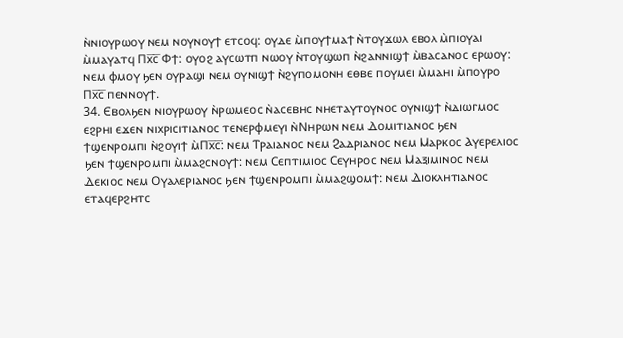ⲛ̀ⲛⲓⲟⲩⲣⲱⲟⲩ ⲛⲉⲙ ⲛⲟⲩⲛⲟⲩϯ ⲉⲧⲥⲟϥ: ⲟⲩⲇⲉ ⲙ̀ⲡⲟⲩϯⲙⲁϯ ⲛ̀ⲧⲟⲩϫⲱⲗ ⲉⲃⲟⲗ ⲙ̀ⲡⲓⲟⲩⲁⲓ ⲙ̀ⲙⲁⲩⲁⲧϥ Ⲡⲭ̅ⲥ̅ Ⲫϯ: ⲟⲩⲟϩ ⲁⲩⲥⲱⲧⲡ ⲛⲱⲟⲩ ⲛ̀ⲧⲟⲩϣⲱⲡ ⲛ̀ϩⲁⲛⲛⲓϣϯ ⲙ̀ⲃⲁⲥⲁⲛⲟⲥ ⲉⲣⲱⲟⲩ: ⲛⲉⲙ ⲫⲙⲟⲩ ϧⲉⲛ ⲟⲩⲣⲁϣⲓ ⲛⲉⲙ ⲟⲩⲛⲓϣϯ ⲛ̀ϩⲩⲡⲟⲙⲟⲛⲏ ⲉⲑⲃⲉ ⲡⲟⲩⲙⲉⲓ ⲙ̀ⲙⲁⲏⲓ ⲙ̀ⲡⲟⲩⲣⲟ Ⲡⲭ̅ⲥ̅ ⲡⲉⲛⲛⲟⲩϯ.
34. Ⲉⲃⲟⲗϧⲉⲛ ⲛⲓⲟⲩⲣⲱⲟⲩ ⲛ̀ⲣⲱⲙⲉⲟⲥ ⲛ̀ⲁⲥⲉⲃⲏⲥ ⲛⲏⲉⲧⲁⲩⲧⲟⲩⲛⲟⲥ ⲟⲩⲛⲓϣϯ ⲛ̀ⲇⲓⲱⲅⲙⲟⲥ ⲉϩⲣⲏⲓ ⲉϫⲉⲛ ⲛⲓⲭⲣⲓⲥⲓⲧⲓⲁⲛⲟⲥ ⲧⲉⲛⲉⲣⲫⲙⲉⲩⲓ ⲛ̀Ⲛⲏⲣⲱⲛ ⲛⲉⲙ Ⲇⲟⲙⲓⲧⲓⲁⲛⲟⲥ ϧⲉⲛ ϯϣⲉⲛⲣⲟⲙⲡⲓ ⲛ̀ϩⲟⲩⲓϯ ⲙ̀Ⲡⲭ̅ⲥ̅: ⲛⲉⲙ Ⲧⲣⲁⲓⲁⲛⲟⲥ ⲛⲉⲙ Ϩⲁⲇⲣⲓⲁⲛⲟⲥ ⲛⲉⲙ Ⲙⲁⲣⲕⲟⲥ Ⲁⲩⲉⲣⲉⲗⲓⲟⲥ ϧⲉⲛ ϯϣⲉⲛⲣⲟⲙⲡⲓ ⲙ̀ⲙⲁϩⲥⲛⲟⲩϯ: ⲛⲉⲙ Ⲥⲉⲡⲧⲓⲙⲓⲟⲥ Ⲥⲉⲩⲏⲣⲟⲥ ⲛⲉⲙ Ⲙⲁⲝⲓⲙⲓⲛⲟⲥ ⲛⲉⲙ Ⲇⲉⲕⲓⲟⲥ ⲛⲉⲙ Ⲟⲩⲁⲗⲉⲣⲓⲁⲛⲟⲥ ϧⲉⲛ ϯϣⲉⲛⲣⲟⲙⲡⲓ ⲙ̀ⲙⲁϩϣⲟⲙϯ: ⲛⲉⲙ Ⲇⲓⲟⲕⲗⲏⲧⲓⲁⲛⲟⲥ ⲉⲧⲁϥⲉⲣϩⲏⲧⲥ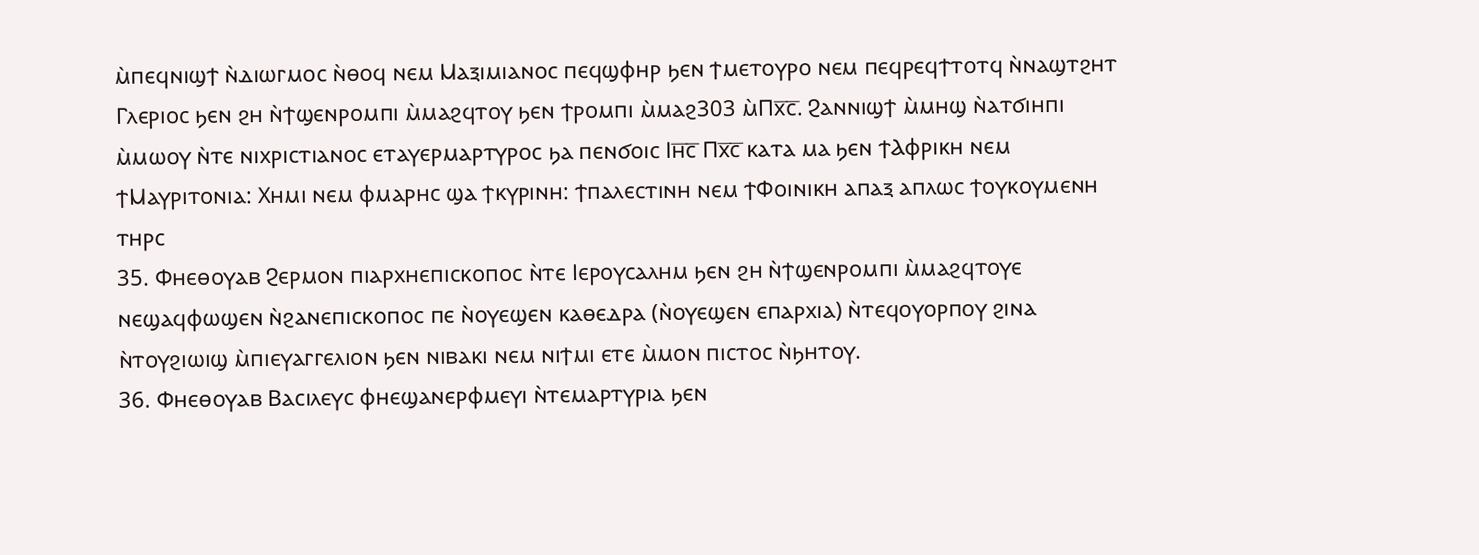ⲙ̀ⲡⲉϥⲛⲓϣϯ ⲛ̀ⲇⲓⲱⲅⲙⲟⲥ ⲛ̀ⲑⲟϥ ⲛⲉⲙ Ⲙⲁⲝⲓⲙⲓⲁⲛⲟⲥ ⲡⲉϥϣⲫⲏⲣ ϧⲉⲛ ϯⲙⲉⲧⲟⲩⲣⲟ ⲛⲉⲙ ⲡⲉϥⲣⲉϥϯⲧⲟⲧϥ ⲛ̀ⲛⲁϣⲧϩⲏⲧ Ⲅⲗⲉⲣⲓⲟⲥ ϧⲉⲛ ϩⲏ ⲛ̀ϯϣⲉⲛⲣⲟⲙⲡⲓ ⲙ̀ⲙⲁϩϥⲧⲟⲩ ϧⲉⲛ ϯⲣⲟⲙⲡⲓ ⲙ̀ⲙⲁϩ303 ⲙ̀Ⲡⲭ̅ⲥ̅. Ϩⲁⲛⲛⲓϣϯ ⲙ̀ⲙⲏϣ ⲛ̀ⲁⲧϭⲓⲏⲡⲓ ⲙ̀ⲙⲱⲟⲩ ⲛ̀ⲧⲉ ⲛⲓⲭⲣⲓⲥⲧⲓⲁⲛⲟⲥ ⲉⲧⲁⲩⲉⲣⲙⲁⲣⲧⲩⲣⲟⲥ ϧⲁ ⲡⲉⲛϭⲟⲓⲥ Ⲓⲏ̅ⲥ̅ Ⲡⲭ̅ⲥ̅ ⲕⲁⲧⲁ ⲙⲁ ϧⲉⲛ ϯⲀⲫⲣⲓⲕⲏ ⲛⲉⲙ ϯⲘⲁⲩⲣⲓⲧⲟⲛⲓⲁ: Ⲭⲏⲙⲓ ⲛⲉⲙ ⲫⲙⲁⲣⲏⲥ ϣⲁ ϯⲕⲩⲣⲓⲛⲏ: ϯⲡⲁⲗⲉⲥⲧⲓⲛⲏ ⲛⲉⲙ ϯⲪⲟⲓⲛⲓⲕⲏ ⲁⲡⲁⲝ ⲁⲡⲗⲱⲥ ϯⲟⲩⲕⲟⲩⲙⲉⲛⲏ ⲧⲏⲣⲥ
35. Ⲫⲏⲉⲑⲟⲩⲁⲃ Ϩⲉⲣⲙⲟⲛ ⲡⲓⲁⲣⲭⲏⲉⲡⲓⲥⲕⲟⲡⲟⲥ ⲛ̀ⲧⲉ Ⲓⲉⲣⲟⲩⲥⲁⲗⲏⲙ ϧⲉⲛ ϩⲏ ⲛ̀ϯϣⲉⲛⲣⲟⲙⲡⲓ ⲙ̀ⲙⲁϩϥⲧⲟⲩⲉ ⲛⲉϣⲁϥⲫⲱϣⲉⲛ ⲛ̀ϩⲁⲛⲉⲡⲓⲥⲕⲟⲡⲟⲥ ⲡⲉ ⲛ̀ⲟⲩⲉϣⲉⲛ ⲕⲁⲑⲉⲇⲣⲁ (ⲛ̀ⲟⲩⲉϣⲉⲛ ⲉⲡⲁⲣⲭⲓⲁ) ⲛ̀ⲧⲉϥⲟⲩⲟⲣⲡⲟⲩ ϩⲓⲛⲁ ⲛ̀ⲧⲟⲩϩⲓⲱⲓϣ ⲙ̀ⲡⲓⲉⲩⲁⲅⲅⲉⲗⲓⲟⲛ ϧⲉⲛ ⲛⲓⲃⲁⲕⲓ ⲛⲉⲙ ⲛⲓϯⲙⲓ ⲉⲧⲉ ⲙ̀ⲙⲟⲛ ⲡⲓⲥⲧⲟⲥ ⲛ̀ϧⲏⲧⲟⲩ.
36. Ⲫⲏⲉⲑⲟⲩⲁⲃ Ⲃⲁⲥⲓⲗⲉⲩⲥ ⲫⲏⲉϣⲁⲛⲉⲣⲫⲙⲉⲩⲓ ⲛ̀ⲧⲉⲙⲁⲣⲧⲩⲣⲓⲁ ϧⲉⲛ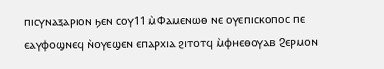ⲡⲓⲥⲩⲛⲁⲝⲁⲣⲓⲟⲛ ϧⲉⲛ ⲥⲟⲩ11 ⲙ̀Ⲫⲁⲙⲉⲛⲱⲑ ⲛⲉ ⲟⲩⲉⲡⲓⲥⲕⲟⲡⲟⲥ ⲡⲉ ⲉⲁⲩⲫⲟϣⲛⲉϥ ⲛ̀ⲟⲩⲉϣⲉⲛ ⲉⲡⲁⲣⲭⲓⲁ ϩⲓⲧⲟⲧϥ ⲙ̀ⲫⲏⲉⲑⲟⲩⲁⲃ Ϩⲉⲣⲙⲟⲛ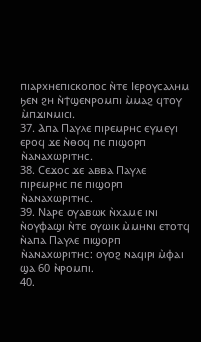ⲡⲓⲁⲣⲭⲏⲉⲡⲓⲥⲕⲟⲡⲟⲥ ⲛ̀ⲧⲉ Ⲓⲉⲣⲟⲩⲥⲁⲗⲏⲙ ϧⲉⲛ ϩⲏ ⲛ̀ϯϣⲉⲛⲣⲟⲙⲡⲓ ⲙ̀ⲙⲁϩ ϥⲧⲟⲩ ⲙ̀ⲡϫⲓⲛⲙⲓⲥⲓ.
37. Ⲁⲡⲁ Ⲡⲁⲩⲗⲉ ⲡⲓⲣⲉⲙⲣⲏⲥ ⲉⲩⲙⲉⲩⲓ ⲉⲣⲟϥ ϫⲉ ⲛ̀ⲑⲟϥ ⲡⲉ ⲡⲓϣⲟⲣⲡ ⲛ̀ⲁⲛⲁⲭⲱⲣⲓⲧⲏⲥ.
38. Ⲥⲉϫⲟⲥ ϫⲉ ⲁⲃⲃⲁ Ⲡⲁⲩⲗⲉ ⲡⲓⲣⲉⲙⲣⲏⲥ ⲡⲉ ⲡⲓϣⲟⲣⲡ ⲛ̀ⲁⲛⲁⲭⲱⲣⲓⲧⲏⲥ.
39. Ⲛⲁⲣⲉ ⲟⲩⲁⲃⲱⲕ ⲛ̀ⲭⲁⲙⲉ ⲓⲛⲓ ⲛ̀ⲟⲩⲫⲁϣⲓ ⲛ̀ⲧⲉ ⲟⲩⲱⲓⲕ ⲙ̀ⲙⲏⲛⲓ ⲉⲧⲟⲧϥ ⲛ̀ⲁⲡⲁ Ⲡⲁⲩⲗⲉ ⲡⲓϣⲟⲣⲡ ⲛ̀ⲁⲛⲁⲭⲱⲣⲓⲧⲏⲥ: ⲟⲩⲟϩ ⲛⲁϥⲓⲣⲓ ⲙ̀ⲫⲁⲓ ϣⲁ 60 ⲛ̀ⲣⲟⲙⲡⲓ.
40.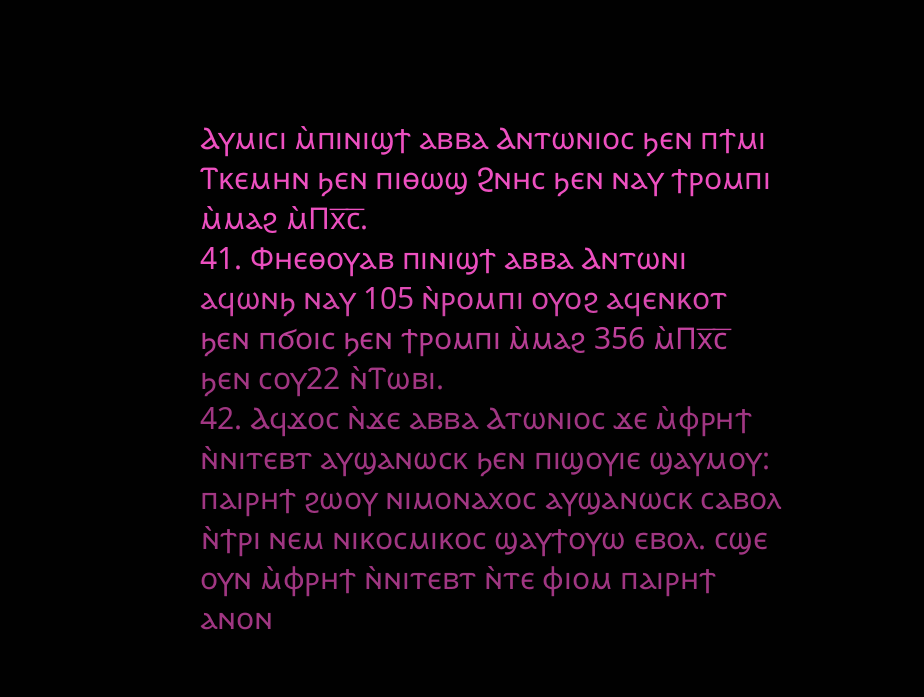Ⲁⲩⲙⲓⲥⲓ ⲙ̀ⲡⲓⲛⲓϣϯ ⲁⲃⲃⲁ Ⲁⲛⲧⲱⲛⲓⲟⲥ ϧⲉⲛ ⲡϯⲙⲓ Ⲧⲕⲉⲙⲏⲛ ϧⲉⲛ ⲡⲓⲑⲱϣ Ϩⲛⲏⲥ ϧⲉⲛ ⲛⲁⲩ ϯⲣⲟⲙⲡⲓ ⲙ̀ⲙⲁϩ ⲙ̀Ⲡⲭ̅ⲥ̅.
41. Ⲫⲏⲉⲑⲟⲩⲁⲃ ⲡⲓⲛⲓϣϯ ⲁⲃⲃⲁ Ⲁⲛⲧⲱⲛⲓ ⲁϥⲱⲛϧ ⲛⲁⲩ 105 ⲛ̀ⲣⲟⲙⲡⲓ ⲟⲩⲟϩ ⲁϥⲉⲛⲕⲟⲧ ϧⲉⲛ ⲡϭⲟⲓⲥ ϧⲉⲛ ϯⲣⲟⲙⲡⲓ ⲙ̀ⲙⲁϩ 356 ⲙ̀Ⲡⲭ̅ⲥ̅ ϧⲉⲛ ⲥⲟⲩ22 ⲛ̀Ⲧⲱⲃⲓ.
42. Ⲁϥϫⲟⲥ ⲛ̀ϫⲉ ⲁⲃⲃⲁ Ⲁⲧⲱⲛⲓⲟⲥ ϫⲉ ⲙ̀ⲫⲣⲏϯ ⲛ̀ⲛⲓⲧⲉⲃⲧ ⲁⲩϣⲁⲛⲱⲥⲕ ϧⲉⲛ ⲡⲓϣⲟⲩⲓⲉ ϣⲁⲩⲙⲟⲩ: ⲡⲁⲓⲣⲏϯ ϩⲱⲟⲩ ⲛⲓⲙⲟⲛⲁⲭⲟⲥ ⲁⲩϣⲁⲛⲱⲥⲕ ⲥⲁⲃⲟⲗ ⲛ̀ϯⲣⲓ ⲛⲉⲙ ⲛⲓⲕⲟⲥⲙⲓⲕⲟⲥ ϣⲁⲩϯⲟⲩⲱ ⲉⲃⲟⲗ. ⲥϣⲉ ⲟⲩⲛ ⲙ̀ⲫⲣⲏϯ ⲛ̀ⲛⲓⲧⲉⲃⲧ ⲛ̀ⲧⲉ ⲫⲓⲟⲙ ⲡⲁⲓⲣⲏϯ ⲁⲛⲟⲛ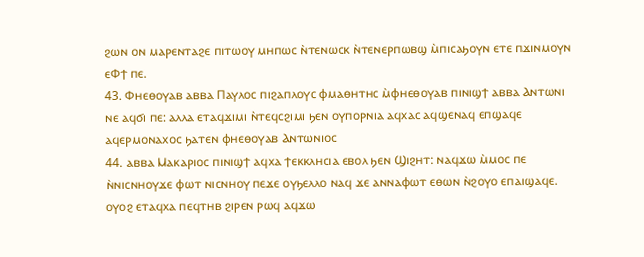ϩⲱⲛ ⲟⲛ ⲙⲁⲣⲉⲛⲧⲁϩⲉ ⲡⲓⲧⲱⲟⲩ ⲙⲏⲡⲱⲥ ⲛ̀ⲧⲉⲛⲱⲥⲕ ⲛ̀ⲧⲉⲛⲉⲣⲡⲱⲃϣ ⲙ̀ⲡⲓⲥⲁϧⲟⲩⲛ ⲉⲧⲉ ⲡϫⲓⲛⲙⲟⲩⲛ ⲉⲪϯ ⲡⲉ.
43. Ⲫⲏⲉⲑⲟⲩⲁⲃ ⲁⲃⲃⲁ Ⲡⲁⲩⲗⲟⲥ ⲡⲓϩⲁⲡⲗⲟⲩⲥ ⲫⲙⲁⲑⲏⲧⲏⲥ ⲙ̀ⲫⲏⲉⲑⲟⲩⲁⲃ ⲡⲓⲛⲓϣϯ ⲁⲃⲃⲁ Ⲁⲛⲧⲱⲛⲓ ⲛⲉ ⲁϥϭⲓ ⲡⲉ: ⲁⲗⲗⲁ ⲉⲧⲁϥϫⲓⲙⲓ ⲛ̀ⲧⲉϥⲥϩⲓⲙⲓ ϧⲉⲛ ⲟⲩⲡⲟⲣⲛⲓⲁ ⲁϥⲭⲁⲥ ⲁϥϣⲉⲛⲁϥ ⲉⲡϣⲁϥⲉ ⲁϥⲉⲣⲙⲟⲛⲁⲭⲟⲥ ϧⲁⲧⲉⲛ ⲫⲏⲉⲑⲟⲩⲁⲃ Ⲁⲛⲧⲱⲛⲓⲟⲥ
44. ⲁⲃⲃⲁ Ⲙⲁⲕⲁⲣⲓⲟⲥ ⲡⲓⲛⲓϣϯ ⲁϥⲭⲁ ϯⲉⲕⲕⲗⲏⲥⲓⲁ ⲉⲃⲟⲗ ϧⲉⲛ Ϣⲓϩⲏⲧ: ⲛⲁϥϫⲱ ⲙ̀ⲙⲟⲥ ⲡⲉ ⲛ̀ⲛⲓⲥⲛⲏⲟⲩϫⲉ ⲫⲱⲧ ⲛⲓⲥⲛⲏⲟⲩ ⲡⲉϫⲉ ⲟⲩϧⲉⲗⲗⲟ ⲛⲁϥ ϫⲉ ⲁⲛⲛⲁⲫⲱⲧ ⲉⲑⲱⲛ ⲛ̀ϩⲟⲩⲟ ⲉⲡⲁⲓϣⲁϥⲉ. ⲟⲩⲟϩ ⲉⲧⲁϥⲭⲁ ⲡⲉϥⲧⲏⲃ ϩⲓⲣⲉⲛ ⲣⲱϥ ⲁϥϫⲱ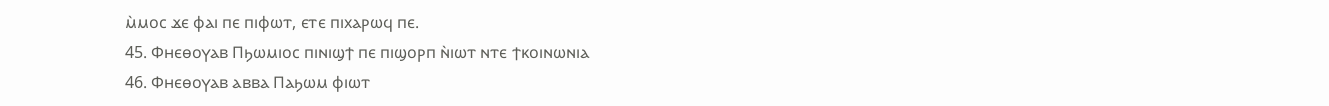ⲙ̀ⲙⲟⲥ ϫⲉ ⲫⲁⲓ ⲡⲉ ⲡⲓⲫⲱⲧ, ⲉⲧⲉ ⲡⲓⲭⲁⲣⲱϥ ⲡⲉ.
45. Ⲫⲏⲉⲑⲟⲩⲁⲃ Ⲡϧⲱⲙⲓⲟⲥ ⲡⲓⲛⲓϣϯ ⲡⲉ ⲡⲓϣⲟⲣⲡ ⲛ̀ⲓⲱⲧ ⲛⲧⲉ ϯⲕⲟⲓⲛⲱⲛⲓⲁ
46. Ⲫⲏⲉⲑⲟⲩⲁⲃ ⲁⲃⲃⲁ Ⲡⲁϧⲱⲙ ⲫⲓⲱⲧ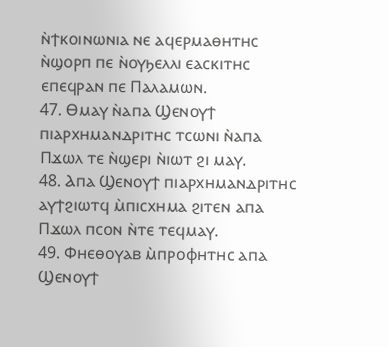ⲛ̀ϯⲕⲟⲓⲛⲱⲛⲓⲁ ⲛⲉ ⲁϥⲉⲣⲙⲁⲑⲏⲧⲏⲥ ⲛ̀ϣⲟⲣⲡ ⲡⲉ ⲛ̀ⲟⲩϧⲉⲗⲗⲓ ⲉⲁⲥⲕⲓⲧⲏⲥ ⲉⲡⲉϥⲣⲁⲛ ⲡⲉ Ⲡⲁⲗⲁⲙⲱⲛ.
47. Ⲑⲙⲁⲩ ⲛ̀ⲁⲡⲁ Ϣⲉⲛⲟⲩϯ ⲡⲓⲁⲣⲭⲏⲙⲁⲛⲇⲣⲓⲧⲏⲥ ⲧⲥⲱⲛⲓ ⲛ̀ⲁⲡⲁ Ⲡϫⲱⲗ ⲧⲉ ⲛ̀ϣⲉⲣⲓ ⲛ̀ⲓⲱⲧ ϩⲓ ⲙⲁⲩ.
48. Ⲁⲡⲁ Ϣⲉⲛⲟⲩϯ ⲡⲓⲁⲣⲭⲏⲙⲁⲛⲇⲣⲓⲧⲏⲥ ⲁⲩϯϩⲓⲱⲧϥ ⲙ̀ⲡⲓⲥⲭⲏⲙⲁ ϩⲓⲧⲉⲛ ⲁⲡⲁ Ⲡϫⲱⲗ ⲡⲥⲟⲛ ⲛ̀ⲧⲉ ⲧⲉϥⲙⲁⲩ.
49. Ⲫⲏⲉⲑⲟⲩⲁⲃ ⲙ̀ⲡⲣⲟⲫⲏⲧⲏⲥ ⲁⲡⲁ Ϣⲉⲛⲟⲩϯ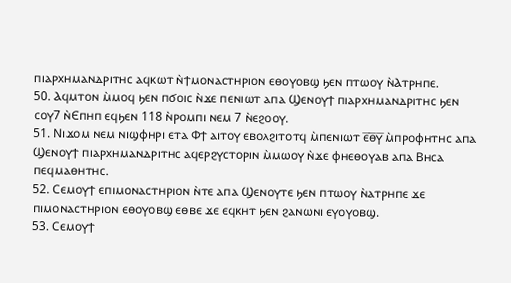ⲡⲓⲁⲣⲭⲏⲙⲁⲛⲇⲣⲓⲧⲏⲥ ⲁϥⲕⲱⲧ ⲛ̀ϯⲙⲟⲛⲁⲥⲧⲏⲣⲓⲟⲛ ⲉⲑⲟⲩⲟⲃϣ ϧⲉⲛ ⲡⲧⲱⲟⲩ ⲛ̀Ⲁⲧⲣⲏⲡⲉ.
50. Ⲁϥⲙⲧⲟⲛ ⲙ̀ⲙⲟϥ ϧⲉⲛ ⲡϭⲟⲓⲥ ⲛ̀ϫⲉ ⲡⲉⲛⲓⲱⲧ ⲁⲡⲁ Ϣⲉⲛⲟⲩϯ ⲡⲓⲁⲣⲭⲏⲙⲁⲛⲇⲣⲓⲧⲏⲥ ϧⲉⲛ ⲥⲟⲩ7 ⲛ̀Ⲉⲡⲏⲡ ⲉϥϧⲉⲛ 118 ⲛ̀ⲣⲟⲙⲡⲓ ⲛⲉⲙ 7 ⲛ̀ⲉϩⲟⲟⲩ.
51. Ⲛⲓϫⲟⲙ ⲛⲉⲙ ⲛⲓϣⲫⲏⲣⲓ ⲉⲧⲁ Ⲫϯ ⲁⲓⲧⲟⲩ ⲉⲃⲟⲗϩⲓⲧⲟⲧϥ ⲙ̀ⲡⲉⲛⲓⲱⲧ ⲉ̅ⲑ̅ⲩ̅ ⲙ̀ⲡⲣⲟⲫⲏⲧⲏⲥ ⲁⲡⲁ Ϣⲉⲛⲟⲩϯ ⲡⲓⲁⲣⲭⲏⲙⲁⲛⲇⲣⲓⲧⲏⲥ ⲁϥⲉⲣϩⲩⲥⲧⲟⲣⲓⲛ ⲙ̀ⲙⲱⲟⲩ ⲛ̀ϫⲉ ⲫⲏⲉⲑⲟⲩⲁⲃ ⲁⲡⲁ Ⲃⲏⲥⲁ ⲡⲉϥⲙⲁⲑⲏⲧⲏⲥ.
52. Ⲥⲉⲙⲟⲩϯ ⲉⲡⲓⲙⲟⲛⲁⲥⲧⲏⲣⲓⲟⲛ ⲛ̀ⲧⲉ ⲁⲡⲁ Ϣⲉⲛⲟⲩⲧⲉ ϧⲉⲛ ⲡⲧⲱⲟⲩ ⲛ̀ⲁⲧⲣⲏⲡⲉ ϫⲉ ⲡⲓⲙⲟⲛⲁⲥⲧⲏⲣⲓⲟⲛ ⲉⲑⲟⲩⲟⲃϣ ⲉⲑⲃⲉ ϫⲉ ⲉϥⲕⲏⲧ ϧⲉⲛ ϩⲁⲛⲱⲛⲓ ⲉⲩⲟⲩⲟⲃϣ.
53. Ⲥⲉⲙⲟⲩϯ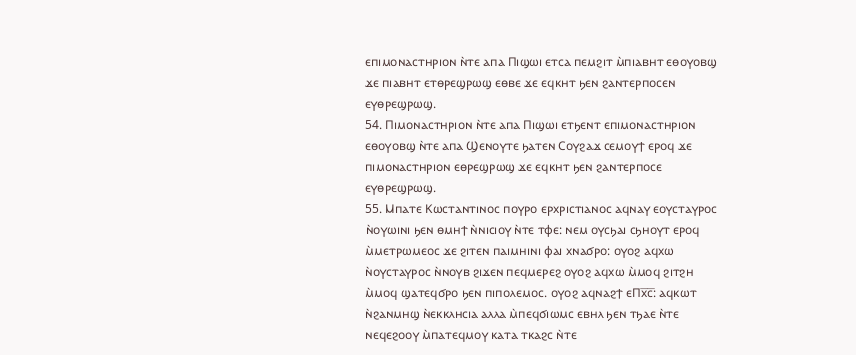ⲉⲡⲓⲙⲟⲛⲁⲥⲧⲏⲣⲓⲟⲛ ⲛ̀ⲧⲉ ⲁⲡⲁ Ⲡⲓϣⲱⲓ ⲉⲧⲥⲁ ⲡⲉⲙϩⲓⲧ ⲙ̀ⲡⲓⲁⲃⲏⲧ ⲉⲑⲟⲩⲟⲃϣ ϫⲉ ⲡⲓⲁⲃⲏⲧ ⲉⲧⲑⲣⲉϣⲣⲱϣ ⲉⲑⲃⲉ ϫⲉ ⲉϥⲕⲏⲧ ϧⲉⲛ ϩⲁⲛⲧⲉⲣⲡⲟⲥⲉⲛ ⲉⲩⲑⲣⲉϣⲣⲱϣ.
54. Ⲡⲓⲙⲟⲛⲁⲥⲧⲏⲣⲓⲟⲛ ⲛ̀ⲧⲉ ⲁⲡⲁ Ⲡⲓϣⲱⲓ ⲉⲧϧⲉⲛⲧ ⲉⲡⲓⲙⲟⲛⲁⲥⲧⲏⲣⲓⲟⲛ ⲉⲑⲟⲩⲟⲃϣ ⲛ̀ⲧⲉ ⲁⲡⲁ Ϣⲉⲛⲟⲩⲧⲉ ϧⲁⲧⲉⲛ Ⲥⲟⲩϩⲁϫ ⲥⲉⲙⲟⲩϯ ⲉⲣⲟϥ ϫⲉ ⲡⲓⲙⲟⲛⲁⲥⲧⲏⲣⲓⲟⲛ ⲉⲑⲣⲉϣⲣⲱϣ ϫⲉ ⲉϥⲕⲏⲧ ϧⲉⲛ ϩⲁⲛⲧⲉⲣⲡⲟⲥⲉ ⲉⲩⲑⲣⲉϣⲣⲱϣ.
55. Ⲙⲡⲁⲧⲉ Ⲕⲱⲥⲧⲁⲛⲧⲓⲛⲟⲥ ⲡⲟⲩⲣⲟ ⲉⲣⲭⲣⲓⲥⲧⲓⲁⲛⲟⲥ ⲁϥⲛⲁⲩ ⲉⲟⲩⲥⲧⲁⲩⲣⲟⲥ ⲛ̀ⲟⲩⲱⲓⲛⲓ ϧⲉⲛ ⲑⲙⲏϯ ⲛ̀ⲛⲓⲥⲓⲟⲩ ⲛ̀ⲧⲉ ⲧⲫⲉ: ⲛⲉⲙ ⲟⲩⲥϧⲁⲓ ⲥϧⲏⲟⲩⲧ ⲉⲣⲟϥ ⲙ̀ⲙⲉⲧⲣⲱⲙⲉⲟⲥ ϫⲉ ϩⲓⲧⲉⲛ ⲡⲁⲓⲙⲏⲓⲛⲓ ⲫⲁⲓ ⲭⲛⲁϭⲣⲟ: ⲟⲩⲟϩ ⲁϥⲭⲱ ⲛ̀ⲟⲩⲥⲧⲁⲩⲣⲟⲥ ⲛ̀ⲛⲟⲩⲃ ϩⲓϫⲉⲛ ⲡⲉϥⲙⲉⲣⲉϩ ⲟⲩⲟϩ ⲁϥⲭⲱ ⲙ̀ⲙⲟϥ ϩⲓⲧϩⲏ ⲙ̀ⲙⲟϥ ϣⲁⲧⲉϥϭⲣⲟ ϧⲉⲛ ⲡⲓⲡⲟⲗⲉⲙⲟⲥ. ⲟⲩⲟϩ ⲁϥⲛⲁϩϯ ⲉⲠⲭ̅ⲥ̅: ⲁϥⲕⲱⲧ ⲛ̀ϩⲁⲛⲙⲏϣ ⲛ̀ⲉⲕⲕⲗⲏⲥⲓⲁ ⲁⲗⲗⲁ ⲙ̀ⲡⲉϥϭⲓⲱⲙⲥ ⲉⲃⲏⲗ ϧⲉⲛ ⲧϧⲁⲉ ⲛ̀ⲧⲉ ⲛⲉϥⲉϩⲟⲟⲩ ⲙ̀ⲡⲁⲧⲉϥⲙⲟⲩ ⲕⲁⲧⲁ ⲧⲕⲁϩⲥ ⲛ̀ⲧⲉ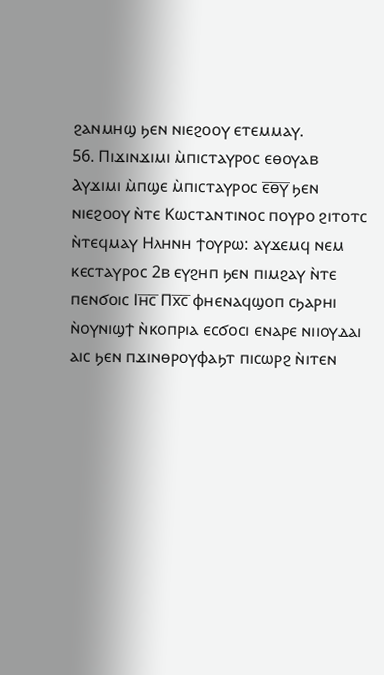ϩⲁⲛⲙⲏϣ ϧⲉⲛ ⲛⲓⲉϩⲟⲟⲩ ⲉⲧⲉⲙⲙⲁⲩ.
56. Ⲡⲓϫⲓⲛϫⲓⲙⲓ ⲙ̀ⲡⲓⲥⲧⲁⲩⲣⲟⲥ ⲉⲑⲟⲩⲁⲃ
Ⲁⲩϫⲓⲙⲓ ⲙ̀ⲡϣⲉ ⲙ̀ⲡⲓⲥⲧⲁⲩⲣⲟⲥ ⲉ̅ⲑ̅ⲩ̅ ϧⲉⲛ ⲛⲓⲉϩⲟⲟⲩ ⲛ̀ⲧⲉ Ⲕⲱⲥⲧⲁⲛⲧⲓⲛⲟⲥ ⲡⲟⲩⲣⲟ ϩⲓⲧⲟⲧⲥ ⲛ̀ⲧⲉϥⲙⲁⲩ Ⲏⲗⲏⲛⲏ ϯⲟⲩⲣⲱ: ⲁⲩϫⲉⲙϥ ⲛⲉⲙ ⲕⲉⲥⲧⲁⲩⲣⲟⲥ 2ⲃ ⲉⲩϩⲏⲡ ϧⲉⲛ ⲡⲓⲙϩⲁⲩ ⲛ̀ⲧⲉ ⲡⲉⲛϭⲟⲓⲥ Ⲓⲏ̅ⲥ̅ Ⲡⲭ̅ⲥ̅ ⲫⲏⲉⲛⲁϥϣⲟⲡ ⲥϧⲁⲣⲏⲓ ⲛ̀ⲟⲩⲛⲓϣϯ ⲛ̀ⲕⲟⲡⲣⲓⲁ ⲉⲥϭⲟⲥⲓ ⲉⲛⲁⲣⲉ ⲛⲓⲓⲟⲩⲇⲁⲓ ⲁⲓⲥ ϧⲉⲛ ⲡϫⲓⲛⲑⲣⲟⲩⲫⲁϧⲧ ⲡⲓⲥⲱⲣϩ ⲛ̀ⲓⲧⲉⲛ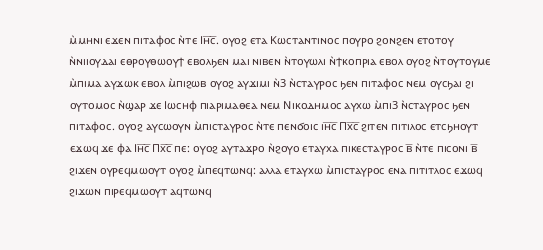ⲙ̀ⲙⲏⲛⲓ ⲉϫⲉⲛ ⲡⲓⲧⲁⲫⲟⲥ ⲛ̀ⲧⲉ Ⲓⲏ̅ⲥ̅. ⲟⲩⲟϩ ⲉⲧⲁ Ⲕⲱⲥⲧⲁⲛⲧⲓⲛⲟⲥ ⲡⲟⲩⲣⲟ ϩⲟⲛϩⲉⲛ ⲉⲧⲟⲧⲟⲩ ⲛ̀ⲛⲓⲓⲟⲩⲇⲁⲓ ⲉⲑⲣⲟⲩⲑⲱⲟⲩϯ ⲉⲃⲟⲗϧⲉⲛ ⲙⲁⲓ ⲛⲓⲃⲉⲛ ⲛ̀ⲧⲟⲩⲱⲗⲓ ⲛ̀ϯⲕⲟⲡⲣⲓⲁ ⲉⲃⲟⲗ ⲟⲩⲟϩ ⲛ̀ⲧⲟⲩⲧⲟⲩⲙⲉ ⲙ̀ⲡⲓⲙⲁ ⲁⲩϫⲱⲕ ⲉⲃⲟⲗ ⲙ̀ⲡⲓϩⲱⲃ ⲟⲩⲟϩ ⲁⲩϫⲓⲙⲓ ⲛ̀3 ⲛ̀ⲥⲧⲁⲩⲣⲟⲥ ϧⲉⲛ ⲡⲓⲧⲁⲫⲟⲥ ⲛⲉⲙ ⲟⲩⲥϧⲁⲓ ϩⲓ ⲟⲩⲧⲟⲙⲟⲥ ⲛ̀ϣⲁⲣ ϫⲉ Ⲓⲱⲥⲏⲫ ⲡⲓⲁⲣⲓⲙⲁⲑⲉⲁ ⲛⲉⲙ Ⲛⲓⲕⲟⲇⲏⲙⲟⲥ ⲁⲩⲭⲱ ⲙ̀ⲡⲓ3 ⲛ̀ⲥⲧⲁⲩⲣⲟⲥ ϧⲉⲛ ⲡⲓⲧⲁⲫⲟⲥ. ⲟⲩⲟϩ ⲁⲩⲥⲱⲟⲩⲛ ⲙ̀ⲡⲓⲥⲧⲁⲩⲣⲟⲥ ⲛ̀ⲧⲉ ⲡⲉⲛϭⲟⲓⲥ ⲓⲏ̅ⲥ̅ Ⲡⲭ̅ⲥ̅ ϩⲓⲧⲉⲛ ⲡⲓⲧⲓⲗⲟⲥ ⲉⲧⲥϧⲏⲟⲩⲧ ⲉϫⲱϥ ϫⲉ ⲫⲁ Ⲓⲏ̅ⲥ̅ Ⲡⲭ̅ⲥ̅ ⲡⲉ: ⲟⲩⲟϩ ⲁⲩⲧⲁϫⲣⲟ ⲛ̀ϩⲟⲩⲟ ⲉⲧⲁⲩⲭⲁ ⲡⲓⲕⲉⲥⲧⲁⲩⲣⲟⲥ ⲃ̅ ⲛ̀ⲧⲉ ⲡⲓⲥⲟⲛⲓ ⲃ̅ ϩⲓϫⲉⲛ ⲟⲩⲣⲉϥⲙⲱⲟⲩⲧ ⲟⲩⲟϩ ⲙ̀ⲡⲉϥⲧⲱⲛϥ: ⲁⲗⲗⲁ ⲉⲧⲁⲩⲭⲱ ⲙ̀ⲡⲓⲥⲧⲁⲩⲣⲟⲥ ⲉⲛⲁ ⲡⲓⲧⲓⲧⲗⲟⲥ ⲉϫⲱϥ ϩⲓϫⲱⲛ ⲡⲓⲣⲉϥⲙⲱⲟⲩⲧ ⲁϥⲧⲱⲛϥ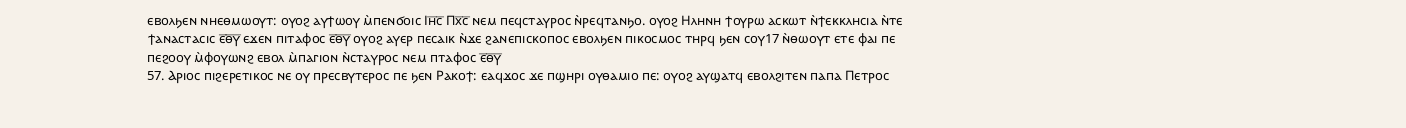ⲉⲃⲟⲗϧⲉⲛ ⲛⲏⲉⲑⲙⲱⲟⲩⲧ: ⲟⲩⲟϩ ⲁⲩϯⲱⲟⲩ ⲙ̀ⲡⲉⲛϭⲟⲓⲥ Ⲓⲏ̅ⲥ̅ Ⲡⲭ̅ⲥ̅ ⲛⲉⲙ ⲡⲉϥⲥⲧⲁⲩⲣⲟⲥ ⲛ̀ⲣⲉϥⲧⲁⲛϧⲟ. ⲟⲩⲟϩ Ⲏⲗⲏⲛⲏ ϯⲟⲩⲣⲱ ⲁⲥⲕⲱⲧ ⲛ̀ϯⲉⲕⲕⲗⲏⲥⲓⲁ ⲛ̀ⲧⲉ ϯⲁⲛⲁⲥⲧⲁⲥⲓⲥ ⲉ̅ⲑ̅ⲩ̅ ⲉϫⲉⲛ ⲡⲓⲧⲁⲫⲟⲥ ⲉ̅ⲑ̅ⲩ̅ ⲟⲩⲟϩ ⲁⲩⲉⲣ ⲡⲉⲥⲁⲓⲕ ⲛ̀ϫⲉ ϩⲁⲛⲉⲡⲓⲥⲕⲟⲡⲟⲥ ⲉⲃⲟⲗϧⲉⲛ ⲡⲓⲕⲟⲥⲙⲟⲥ ⲧⲏⲣϥ ϧⲉⲛ ⲥⲟⲩ17 ⲛ̀ⲑⲱⲟⲩⲧ ⲉⲧⲉ ⲫⲁⲓ ⲡⲉ ⲡⲉϩⲟⲟⲩ ⲙ̀ⲫⲟⲩⲱⲛϩ ⲉⲃⲟⲗ ⲙ̀ⲡⲁⲅⲓⲟⲛ ⲛ̀ⲥⲧⲁⲩⲣⲟⲥ ⲛⲉⲙ ⲡⲧⲁⲫⲟⲥ ⲉ̅ⲑ̅ⲩ̅
57. Ⲁⲣⲓⲟⲥ ⲡⲓϩⲉⲣⲉⲧⲓⲕⲟⲥ ⲛⲉ ⲟⲩ ⲡⲣⲉⲥⲃⲩⲧⲉⲣⲟⲥ ⲡⲉ ϧⲉⲛ Ⲣⲁⲕⲟϯ: ⲉⲁϥϫⲟⲥ ϫⲉ ⲡϣⲏⲣⲓ ⲟⲩⲑⲁⲙⲓⲟ ⲡⲉ: ⲟⲩⲟϩ ⲁⲩϣⲁⲧϥ ⲉⲃⲟⲗϩⲓⲧⲉⲛ ⲡⲁⲡⲁ Ⲡⲉⲧⲣⲟⲥ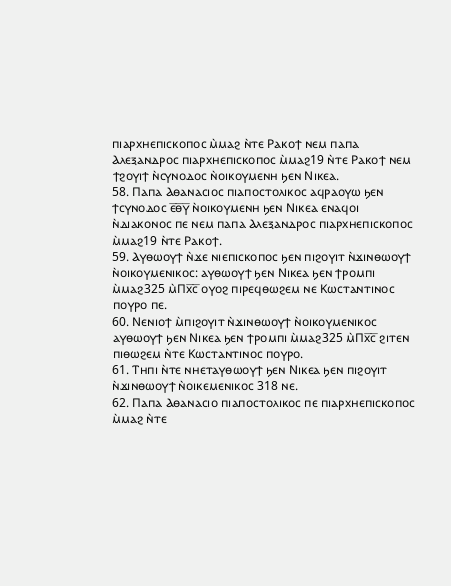ⲡⲓⲁⲣⲭⲏⲉⲡⲓⲥⲕⲟⲡⲟⲥ ⲙ̀ⲙⲁϩ ⲛ̀ⲧⲉ Ⲣⲁⲕⲟϯ ⲛⲉⲙ ⲡⲁⲡⲁ Ⲁⲗⲉⲝⲁⲛⲇⲣⲟⲥ ⲡⲓⲁⲣⲭⲏⲉⲡⲓⲥⲕⲟⲡⲟⲥ ⲙ̀ⲙⲁϩ19 ⲛ̀ⲧⲉ Ⲣⲁⲕⲟϯ ⲛⲉⲙ ϯϩⲟⲩⲓϯ ⲛ̀ⲥⲩⲛⲟⲇⲟⲥ ⲛ̀ⲟⲓⲕⲟⲩⲙⲉⲛⲏ ϧⲉⲛ Ⲛⲓⲕⲉⲁ.
58. Ⲡⲁⲡⲁ Ⲁⲑⲁⲛⲁⲥⲓⲟⲥ ⲡⲓⲁⲡⲟⲥⲧⲟⲗⲓⲕⲟⲥ ⲁϥⲣⲁⲟⲩⲱ ϧⲉⲛ ϯⲥⲩⲛⲟⲇⲟⲥ ⲉ̅ⲑ̅ⲩ̅ ⲛ̀ⲟⲓⲕⲟⲩⲙⲉⲛⲏ ϧⲉⲛ Ⲛⲓⲕⲉⲁ ⲉⲛⲁϥⲟⲓ ⲛ̀ⲇⲓⲁⲕⲟⲛⲟⲥ ⲡⲉ ⲛⲉⲙ ⲡⲁⲡⲁ Ⲁⲗⲉⲝⲁⲛⲇⲣⲟⲥ ⲡⲓⲁⲣⲭⲏⲉⲡⲓⲥⲕⲟⲡⲟⲥ ⲙ̀ⲙⲁϩ19 ⲛ̀ⲧⲉ Ⲣⲁⲕⲟϯ.
59. Ⲁⲩⲑⲱⲟⲩϯ ⲛ̀ϫⲉ ⲛⲓⲉⲡⲓⲥⲕⲟⲡⲟⲥ ϧⲉⲛ ⲡⲓϩⲟⲩⲓⲧ ⲛ̀ϫⲓⲛⲑⲱⲟⲩϯ ⲛ̀ⲟⲓⲕⲟⲩⲙⲉⲛⲓⲕⲟⲥ: ⲁⲩⲑⲱⲟⲩϯ ϧⲉⲛ Ⲛⲓⲕⲉⲁ ϧⲉⲛ ϯⲣⲟⲙⲡⲓ ⲙ̀ⲙⲁϩ325 ⲙ̀Ⲡⲭ̅ⲥ̅ ⲟⲩⲟϩ ⲡⲓⲣⲉϥⲑⲱϩⲉⲙ ⲛⲉ Ⲕⲱⲥⲧⲁⲛⲧⲓⲛⲟⲥ ⲡⲟⲩⲣⲟ ⲡⲉ.
60. Ⲛⲉⲛⲓⲟϯ ⲙ̀ⲡⲓϩⲟⲩⲓⲧ ⲛ̀ϫⲓⲛⲑⲱⲟⲩϯ ⲛ̀ⲟⲓⲕⲟⲩⲙⲉⲛⲓⲕⲟⲥ ⲁⲩⲑⲱⲟⲩϯ ϧⲉⲛ Ⲛⲓⲕⲉⲁ ϧⲉⲛ ϯⲣⲟⲙⲡⲓ ⲙ̀ⲙⲁϩ325 ⲙ̀Ⲡⲭ̅ⲥ̅ ϩⲓⲧⲉⲛ ⲡⲓⲑⲱϩⲉⲙ ⲛ̀ⲧⲉ Ⲕⲱⲥⲧⲁⲛⲧⲓⲛⲟⲥ ⲡⲟⲩⲣⲟ.
61. Ⲧⲏⲡⲓ ⲛ̀ⲧⲉ ⲛⲏⲉⲧⲁⲩⲑⲱⲟⲩϯ ϧⲉⲛ Ⲛⲓⲕⲉⲁ ϧⲉⲛ ⲡⲓϩⲟⲩⲓⲧ ⲛ̀ϫⲓⲛⲑⲱⲟⲩϯ ⲛ̀ⲟⲓⲕⲉⲙⲉⲛⲓⲕⲟⲥ 318 ⲛⲉ.
62. Ⲡⲁⲡⲁ Ⲁⲑⲁⲛⲁⲥⲓⲟ ⲡⲓⲁⲡⲟⲥⲧⲟⲗⲓⲕⲟⲥ ⲡⲉ ⲡⲓⲁⲣⲭⲏⲉⲡⲓⲥⲕⲟⲡⲟⲥ ⲙ̀ⲙⲁϩ ⲛ̀ⲧⲉ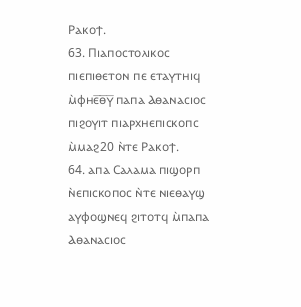Ⲣⲁⲕⲟϯ.
63. Ⲡⲓⲁⲡⲟⲥⲧⲟⲗⲓⲕⲟⲥ ⲡⲓⲉⲡⲓⲑⲉⲧⲟⲛ ⲡⲉ ⲉⲧⲁⲩⲧⲏⲓϥ ⲙ̀ⲫⲏⲉ̅ⲑ̅ⲩ̅ ⲡⲁⲡⲁ Ⲁⲑⲁⲛⲁⲥⲓⲟⲥ ⲡⲓϩⲟⲩⲓⲧ ⲡⲓⲁⲣⲭⲏⲉⲡⲓⲥⲕⲟⲡⲥ ⲙ̀ⲙⲁϩ20 ⲛ̀ⲧⲉ Ⲣⲁⲕⲟϯ.
64. ⲁⲡⲁ Ⲥⲁⲗⲁⲙⲁ ⲡⲓϣⲟⲣⲡ ⲛ̀ⲉⲡⲓⲥⲕⲟⲡⲟⲥ ⲛ̀ⲧⲉ ⲛⲓⲉⲑⲁⲩϣ ⲁⲩⲫⲟϣⲛⲉϥ ϩⲓⲧⲟⲧϥ ⲙ̀ⲡⲁⲡⲁ Ⲁⲑⲁⲛⲁⲥⲓⲟⲥ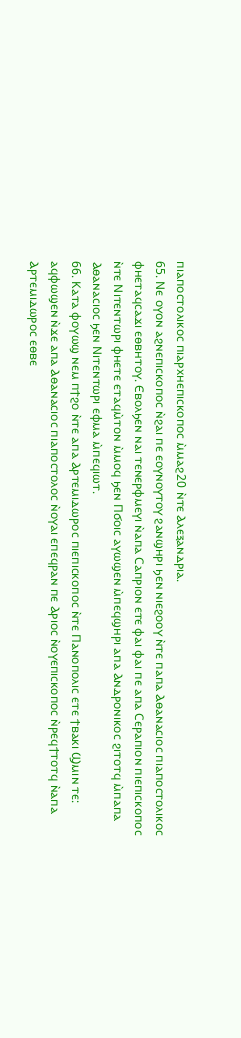ⲡⲓⲁⲡⲟⲥⲧⲟⲗⲓⲕⲟⲥ ⲡⲓⲁⲣⲭⲏⲉⲡⲓⲥⲕⲟⲡⲟⲥ ⲙ̀ⲙⲁϩ20 ⲛ̀ⲧⲉ Ⲁⲗⲉⲝⲁⲛⲇⲣⲓⲁ.
65. Ⲛⲉ ⲟⲩⲟⲛ ⲁϩⲛⲉⲡⲓⲥⲕⲟⲡⲟⲥ ⲛ̀ϩⲁⲓ ⲡⲉ ⲉⲟⲩⲛⲟⲩⲧⲟⲩ ϩⲁⲛϣⲏⲣⲓ ϧⲉⲛ ⲛⲓⲉϩⲟⲟⲩ ⲛ̀ⲧⲉ ⲡⲁⲡⲁ Ⲁⲑⲁⲛⲁⲥⲓⲟⲥ ⲡⲓⲁⲡⲟⲥⲧⲟⲗⲓⲕⲟⲥ ⲫⲏⲉⲧⲁϥⲥⲁϫⲓ ⲉⲑⲃⲏⲧⲟⲩ. Ⲉⲃⲟⲗϧⲉⲛ ⲛⲁⲓ ⲧⲉⲛⲉⲣⲫⲙⲉⲩⲓ ⲛ̀ⲁⲡⲁ Ⲥⲁⲡⲣⲓⲟⲛ ⲉⲧⲉ ⲫⲁⲓ ⲫⲁⲓ ⲡⲉ ⲁⲡⲁ Ⲥⲉⲣⲁⲡⲓⲟⲛ ⲡⲓⲉⲡⲓⲥⲕⲟⲡⲟⲥ ⲛ̀ⲧⲉ Ⲛⲓⲧⲉⲛⲧⲱⲣⲓ ⲫⲏⲉⲧⲉ ⲉⲧⲁϥⲙ̀ⲧⲟⲛ ⲙ̀ⲙⲟϥ ϧⲉⲛ Ⲡϭⲟⲓⲥ ⲁⲩⲱϣⲉⲛ ⲙ̀ⲡⲉϥϣⲏⲣⲓ ⲁⲡⲁ Ⲁⲛⲇⲣⲟⲛⲓⲕⲟⲥ ϩⲓⲧⲟⲧϥ ⲙ̀ⲡⲁⲡⲁ Ⲁⲑⲁⲛⲁⲥⲓⲟⲥ ϧⲉⲛ Ⲛⲓⲧⲉⲛⲧⲱⲣⲓ ⲉⲫⲙⲁ ⲙ̀ⲡⲉϥⲓⲱⲧ.
66. Ⲕⲁⲧⲁ ⲫⲟⲩⲱϣ ⲛⲉⲙ ⲡϯϩⲟ ⲛ̀ⲧⲉ ⲁⲡⲁ Ⲁⲣⲧⲉⲙⲓⲇⲱⲣⲟⲥ ⲡⲓⲉⲡⲓⲥⲕⲟⲡⲟⲥ ⲛ̀ⲧⲉ Ⲡⲁⲛⲟⲡⲟⲗⲓⲥ ⲉⲧⲉ ϯⲃⲁⲕⲓ Ϣⲙⲓⲛ ⲧⲉ: ⲁϥⲫⲱϣⲉⲛ ⲛ̀ϫⲉ ⲁⲡⲁ Ⲁⲑⲁⲛⲁⲥⲓⲟⲥ ⲡⲓⲁⲡⲟⲥⲧⲟⲗⲟⲥ ⲛ̀ⲟⲩⲁⲓ ⲉⲡⲉϥⲣⲁⲛ ⲡⲉ Ⲁⲣⲓⲟⲥ ⲛ̀ⲟⲩⲉⲡⲓⲥⲕⲟⲡⲟⲥ ⲛ̀ⲣⲉϥϯⲧⲟⲧϥ ⲛ̀ⲁⲡⲁ Ⲁⲣⲧⲉⲙⲓⲇⲱⲣⲟⲥ ⲉⲑⲃⲉ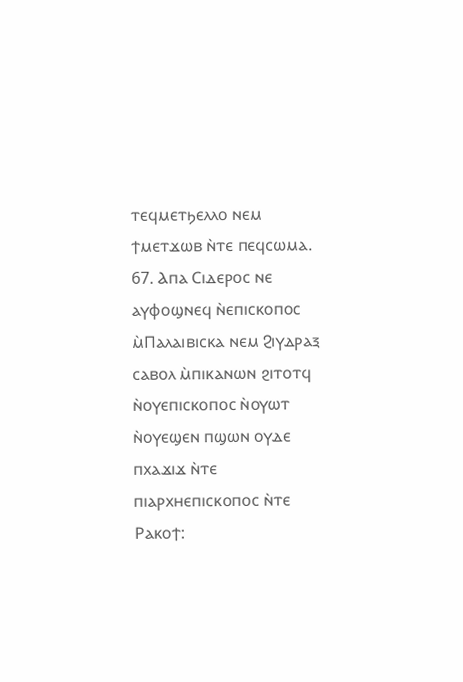ⲧⲉϥⲙⲉⲧϧⲉⲗⲗⲟ ⲛⲉⲙ ϯⲙⲉⲧϫⲱⲃ ⲛ̀ⲧⲉ ⲡⲉϥⲥⲱⲙⲁ.
67. Ⲁⲡⲁ Ⲥⲓⲇⲉⲣⲟⲥ ⲛⲉ ⲁⲩⲫⲟϣⲛⲉϥ ⲛ̀ⲉⲡⲓⲥⲕⲟⲡⲟⲥ ⲙ̀Ⲡⲁⲗⲁⲓⲃⲓⲥⲕⲁ ⲛⲉⲙ Ϩⲓⲩⲇⲣⲁⲝ ⲥⲁⲃⲟⲗ ⲙ̀ⲡⲓⲕⲁⲛⲱⲛ ϩⲓⲧⲟⲧϥ ⲛ̀ⲟⲩⲉⲡⲓⲥⲕⲟⲡⲟⲥ ⲛ̀ⲟⲩⲱⲧ ⲛ̀ⲟⲩⲉϣⲉⲛ ⲡϣⲱⲛ ⲟⲩⲇⲉ ⲡⲭⲁϫⲓϫ ⲛ̀ⲧⲉ ⲡⲓⲁⲣⲭⲏⲉⲡⲓⲥⲕⲟⲡⲟⲥ ⲛ̀ⲧⲉ Ⲣⲁⲕⲟϯ: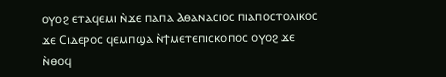ⲟⲩⲟϩ ⲉⲧⲁϥⲉⲙⲓ ⲛ̀ϫⲉ ⲡⲁⲡⲁ Ⲁⲑⲁⲛⲁⲥⲓⲟⲥ ⲡⲓⲁⲡⲟⲥⲧⲟⲗⲓⲕⲟⲥ ϫⲉ Ⲥⲓⲇⲉⲣⲟⲥ ϥⲉⲙⲡϣⲁ ⲛ̀ϯⲙⲉⲧⲉⲡⲓⲥⲕⲟⲡⲟⲥ ⲟⲩⲟϩ ϫⲉ ⲛ̀ⲑⲟϥ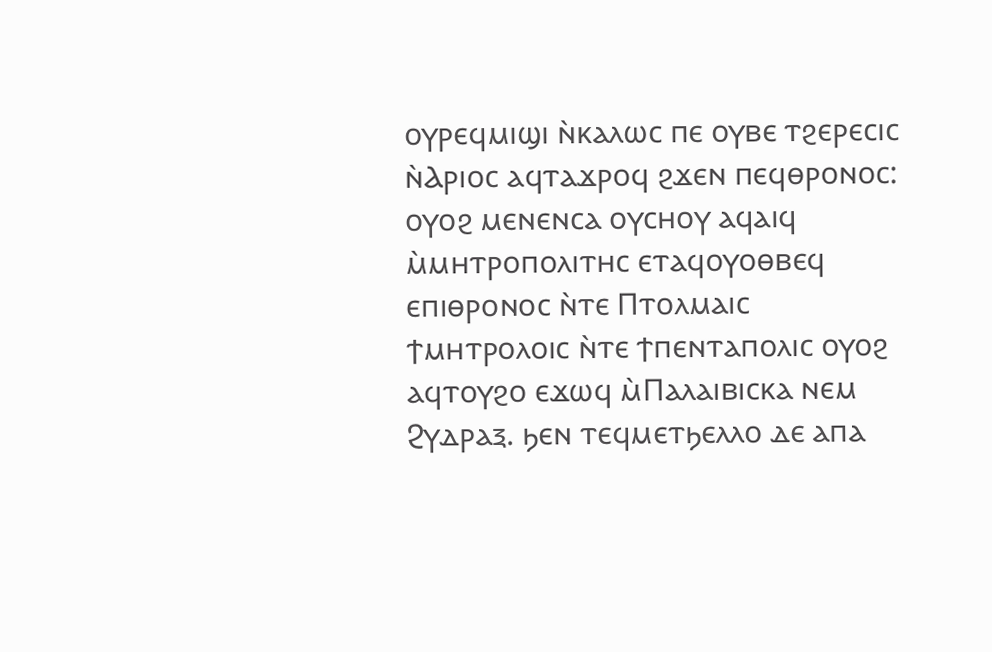ⲟⲩⲣⲉϥⲙⲓϣⲓ ⲛ̀ⲕⲁⲗⲱⲥ ⲡⲉ ⲟⲩⲃⲉ ⲧϩⲉⲣⲉⲥⲓⲥ ⲛ̀Ⲁⲣⲓⲟⲥ ⲁϥⲧⲁϫⲣⲟϥ ϩϫⲉⲛ ⲡⲉϥⲑⲣⲟⲛⲟⲥ: ⲟⲩⲟϩ ⲙⲉⲛⲉⲛⲥⲁ ⲟⲩⲥⲏⲟⲩ ⲁϥⲁⲓϥ ⲙ̀ⲙⲏⲧⲣⲟⲡⲟⲗⲓⲧⲏⲥ ⲉⲧⲁϥⲟⲩⲟⲑⲃⲉϥ ⲉⲡⲓⲑⲣⲟⲛⲟⲥ ⲛ̀ⲧⲉ Ⲡⲧⲟⲗⲙⲁⲓⲥ ϯⲙⲏⲧⲣⲟⲗⲟⲓⲥ ⲛ̀ⲧⲉ ϯⲡⲉⲛⲧⲁⲡⲟⲗⲓⲥ ⲟⲩⲟϩ ⲁϥⲧⲟⲩϩⲟ ⲉϫⲱϥ ⲙ̀Ⲡⲁⲗⲁⲓⲃⲓⲥⲕⲁ ⲛⲉⲙ Ϩⲩⲇⲣⲁⲝ. ϧⲉⲛ ⲧⲉϥⲙⲉⲧϧⲉⲗⲗⲟ ⲇⲉ ⲁⲡⲁ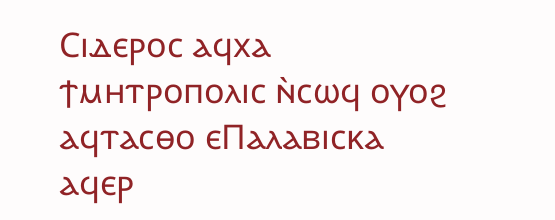Ⲥⲓⲇⲉⲣⲟⲥ ⲁϥⲭⲁ ϯⲙⲏⲧⲣⲟⲡⲟⲗⲓⲥ ⲛ̀ⲥⲱϥ ⲟⲩⲟϩ ⲁϥⲧⲁⲥⲑⲟ ⲉⲠⲁⲗⲁⲃⲓⲥⲕⲁ ⲁϥⲉⲣ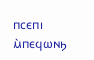ⲡⲥⲉⲡⲓ ⲙ̀ⲡⲉϥⲱⲛϧ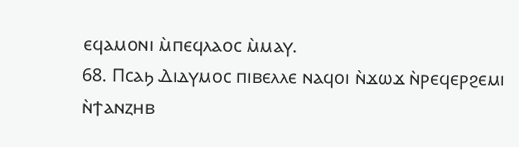ⲉϥⲁⲙⲟⲛⲓ ⲙ̀ⲡⲉϥⲗⲁⲟⲥ ⲙ̀ⲙⲁⲩ.
68. Ⲡⲥⲁϧ Ⲇⲓⲇⲩⲙⲟⲥ ⲡⲓⲃⲉⲗⲗⲉ ⲛⲁϥⲟⲓ ⲛ̀ϫⲱϫ ⲛ̀ⲣⲉϥⲉⲣϩⲉⲙⲓ ⲛ̀ϯⲁⲛⲍⲏⲃ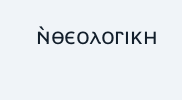ⲛ̀ⲑⲉⲟⲗⲟⲅⲓⲕⲏ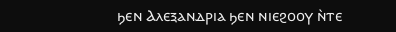ϧⲉⲛ Ⲁⲗⲉⲝⲁⲛⲇⲣⲓⲁ ϧⲉⲛ ⲛⲓⲉϩⲟⲟⲩ ⲛ̀ⲧⲉ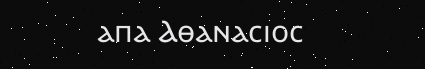ⲁⲡⲁ Ⲁⲑⲁⲛⲁⲥⲓⲟⲥ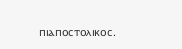ⲡⲓⲁⲡⲟⲥⲧⲟⲗⲓⲕⲟⲥ.